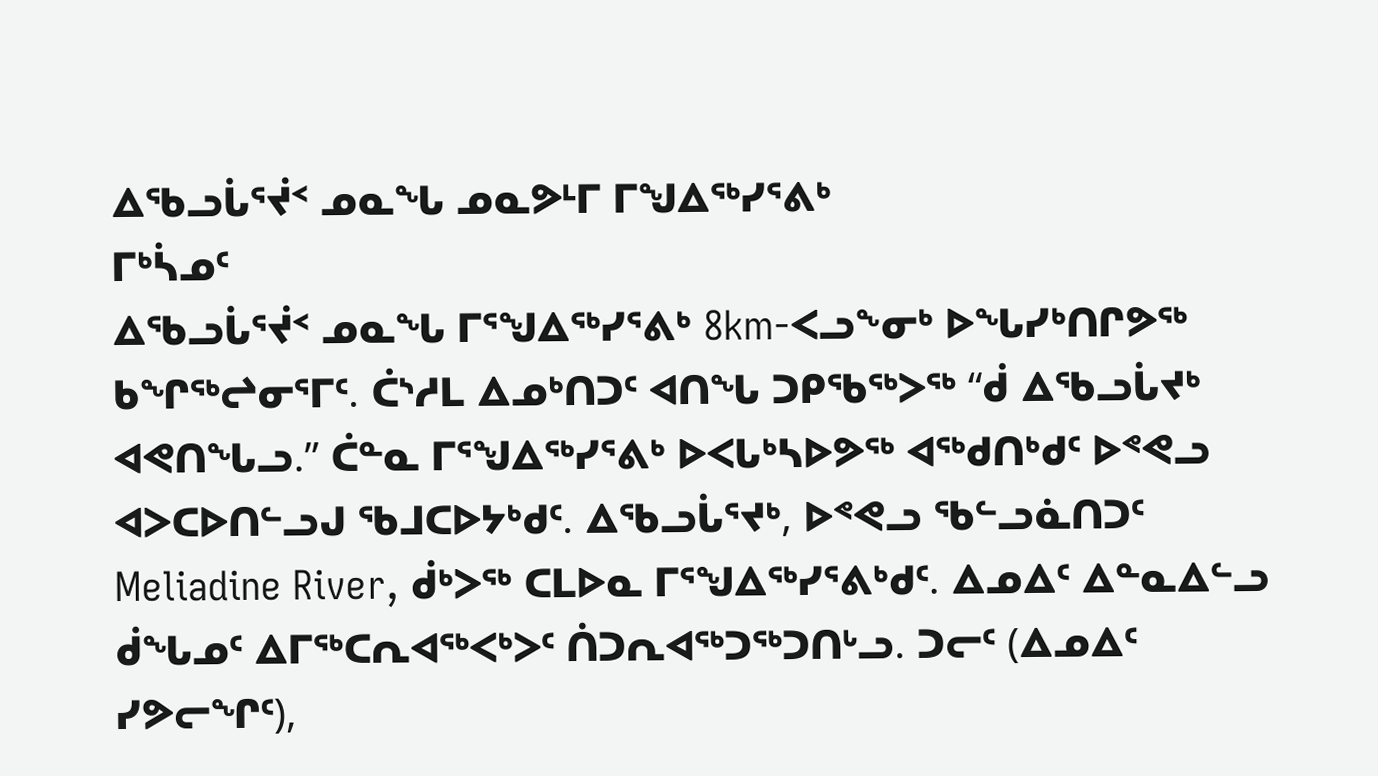ᐃᖃᓗᒑᕐᔫᑉ ᓄᓇᖓ ᓄᓇᕗᒻᒥ ᒥᖑᐃᖅᓯᕐᕕᒃ
ᒥᒃᓵᓄᑦ
ᐃᖃᓗᒑᕐᔫᑉ ᓄᓇᖓ ᒥᕐᖑᐃᖅᓯᕐᕕᒃ 8km-ᐸᓗᖕᓂᒃ ᐅᖓᓯᒃᑎᒋᕗᖅ ᑲᖏᖅᖠᓂᕐᒥᑦ. ᑖᔅᓱᒪ ᐃᓄᒃᑎᑐᑦ ᐊᑎᖓ ᑐᑭᖃᖅᐳᖅ “ᑰ ᐃᖃᓗᒑᔪᒃ ᐊᕙᑎᖓᓗ.” ᑖᓐᓇ ᒥᕐᖑᐃᖅᓯᕐᕕᒃ ᐅᐸᒐᒃᓴᐅᕗᖅ ᐊᖅᑯᑎᒃᑯᑦ ᐅᕝᕙᓗ ᐊᐳᑕᐅᑎᓪᓗᒍ ᖃᒧᑕᐅᔭᒃᑯᑦ. ᐃᖃᓗᒑᕐᔪᒃ, ᐅᕝᕙᓗ ᖃᓪᓗᓈᑎᑐᑦ Meliadine River, ᑰᒃᐳᖅ ᑕᒪᐅᓇ ᒥᕐᖑᐃᖅᓯᕐᕕᒃᑯᑦ. ᐃᓄᐃᑦ ᐃᓐᓇᐃᓪᓗ ᑰᖓᓄᑦ ᐃᒥᖅᑕᕆᐊᖅᐸᒃᐳᑦ ᑏᑐᕆᐊᖅᑐᖅᑐᑎᒡᓗ. ᑐᓕᑦ (ᐃᓄᐃᑦ ᓯᕗᓕᖏᑦ),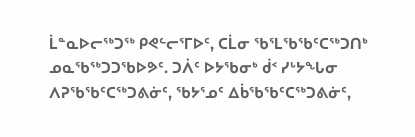ᒫᓐᓇᐅᓕᖅᑐᖅ ᑭᕙᓪᓕᕐᒥᐅᑦ, ᑕᒫᓂ ᖃᕐᒪᖃᖃᑦᑕᖅᑐᑎᒃ ᓄᓇᖃᖅᑐᑐᖃᐅᕗᑦ. ᑐᐲᑦ ᐅᔭᖃᓂᒃ ᑰᑉ ᓯᒡᔭᖓᓂ ᐱᕈᖃᖃᑦᑕᖅᑐᕕᓃᑦ, ᖃᔭᕐᓄᑦ ᐃᑳᖃᖃᑦᑕᖅᑐᕕᓃᑦ,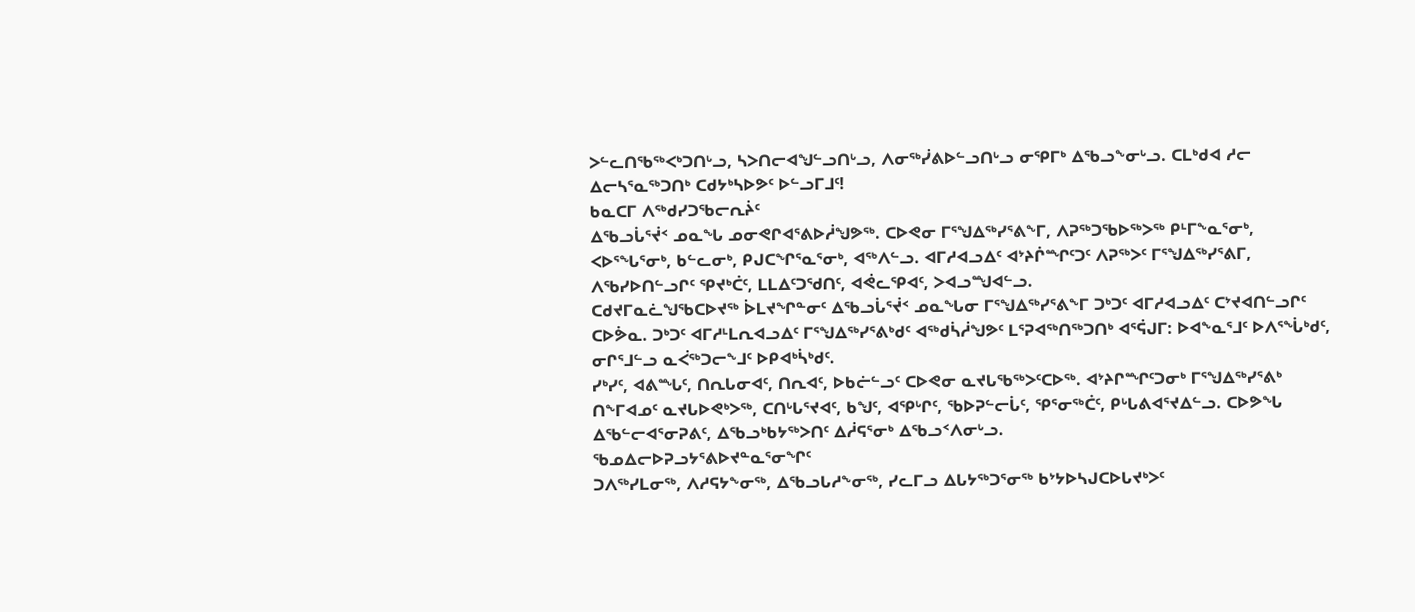ᐳᓪᓚᑎᖃᖅᐸᒃᑐᑎᒡᓗ, ᓴᐳᑎᓕᐊᖑᓪᓗᑎᒡᓗ, ᐱᓂᖅᓰᕕᐅᓪᓗᑎᒡᓗ ᓂᕿᒥᒃ ᐃᖃᓗᖕᓂᒡᓗ. ᑕᒪᒃᑯᐊ ᓱᓕ ᐃᓕᓴᕐᓇᖅᑐᑎᒃ ᑕᑯᔭᒃᓴᐅᕗᑦ ᐅᓪᓗᒥᒧᑦ!
ᑲᓇᑕᒥ ᐱᖅᑯᓯᑐᖃᓕᕆᔩᑦ
ᐃᖃᓗᒑᕐᔫᑉ ᓄᓇᖓ ᓄᓂᕙᒋᐊᕐᕕᐅᓲᖑᕗᖅ. ᑕᐅᕙᓂ ᒥᕐᖑᐃᖅᓯᕐᕕᖕᒥ, ᐱᕈᖅᑐᖃᐅᖅᐳᖅ ᑭᒻᒥᖕᓇᕐᓂᒃ, ᐸᐅᕐᖓᕐᓂᒃ, ᑲᓪᓚᓂᒃ, ᑭᒍᑕᖏᕐᓇᕐᓂᒃ, ᐊᖅᐱᓪᓗ. ᐊᒥᓱᐊᓗᐃᑦ ᐊᔾᔨᒌᙱᑦᑐᑦ ᐱᕈᖅᐳᑦ ᒥᕐᖑᐃᖅᓯᕐᕕᒥ, ᐱᖃᓯᐅᑎᓪᓗᒋᑦ ᕿᔪᒃᑖᑦ, ᒪᒪᐃᑦᑐᖁᑎᑦ, ᐊᕚᓚᕿᐊᑦ, ᐳᐊᓗᙳᐊᓪᓗ.
ᑕᑯᔪᒥᓇᓛᖑᖃᑕᐅᔪᖅ ᐆᒪᔪᖏᓐᓂᑦ ᐃᖃᓗᒑᕐᔫᑉ ᓄᓇᖓᓂ ᒥᕐᖑᐃᖅᓯᕐᕕᖕᒥ ᑐᒃᑐᑦ ᐊᒥᓱᐊᓗᐃᑦ ᑕᔾᔪᐊᑎᓪᓗᒋᑦ ᑕᐅᕘᓇ. ᑐᒃᑐᑦ ᐊᒥᓱᒻᒪᕆᐊᓗᐃᑦ ᒥᕐᖑᐃᖅᓯᕐᕕᒃᑯᑦ ᐊᖅᑯᓵᓲᖑᕗᑦ ᒪᕐᕈᐊᖅᑎᖅᑐᑎᒃ ᐊᕐᕌᒍᒥ: ᐅᐊᖕᓇᕐᒧᑦ ᐅᐱᕐᖔᒃᑯᑦ, ᓂᒋᕐᒧᓪᓗ ᓇᐹᖅᑐᓕᖕᒧᑦ ᐅᑭᐊᒃᓵᒃᑯᑦ.
ᓯᒃᓯᑦ, ᐊᕕᙵᑦ, ᑎᕆᒐᓂᐊᑦ, ᑎᕆᐊᑦ, ᐅᑲᓖᓪᓗᑦ ᑕᐅᕙᓂ ᓇᔪᒐᖃᖅᐳᑦᑕᐅᖅ. ᐊᔾᔨᒋᙱᑦᑐᓂᒃ ᒥᕐᖑᐃᖅᓯᕐᕕᒃ ᑎᖕᒥᐊᓄᑦ ᓇᔪᒐᐅᕙᒃᐳᖅ, ᑕᑎᒡᒐᕐᔪᐊᑦ, ᑲᖑᑦ, ᐊᕿᒡᒋᑦ, ᖃᐅᕈᓪᓕᒑᑦ, ᕿᕐᓂᖅᑖᑦ, ᑭᒡᒐᕕᐊᕐᔪᐃᓪᓗ. ᑕᐅᕗᖓ ᐃᖃᓪᓕᐊᕐᓂᕈᕕᑦ, ᐃᖃᓗᒃᑲᔭᖅᐳᑎᑦ ᐃᓲᕋᕐᓂᒃ ᐃᖃᓗᑉᐱᓂᒡᓗ.
ᖃᓄᐃᓕᐅᕈᓗᔭᕐᕕᐅᔪᓐᓇᕐᓂᖏᑦ
ᑐᐱᖅᓯᒪᓂᖅ, ᐱᓱᕋᔭᖕᓂᖅ, ᐃᖃᓗᒐᓱᖕᓂᖅ, ᓯᓚᒥᓗ ᐃᒐᔭᖅᑐᕐᓂᖅ ᑲᔾᔭᐅᓴᒍᑕᐅᒐᔪᒃᐳᑦ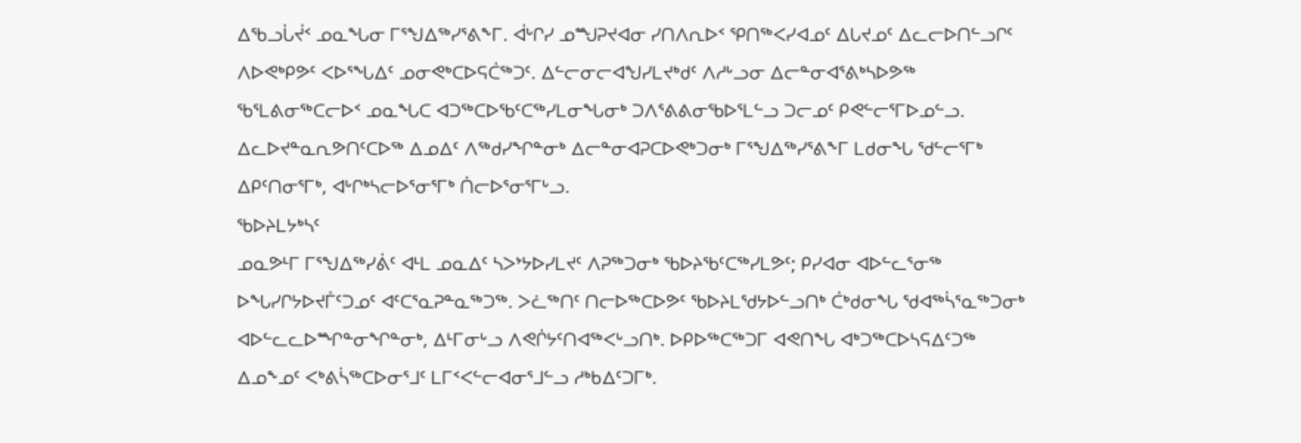ᐃᖃᓗᒑᔫᑉ ᓄᓇᖓᓂ ᒥᕐᖑᐃᖅᓯᕐᕕᖕᒥ. ᐋᒡᒋᓯ ᓄᙳᕈᔪᐊᓂ ᓯᑎᐱᕆᐅᑉ ᕿᑎᖅᐸᓯᐊᓄᑦ ᐃᒐᔪᓄᑦ ᐃᓚᓕᐅᑎᓪᓗᒋᑦ ᐱᐅᕙᒃᑭᕗᑦ ᐸᐅᕐᖓᐃᑦ ᓄᓂᕙᒃᑕᐅᕋᑖᖅᑐᑦ. ᐃᓪᓕᓂᓕᐊᖑᓯᒪᔪᒃᑯᑦ ᐱᓱᒡᓗᓂ ᐃᓕᓐᓂᐊᕐᕕᒃᓴᐅᕗᖅ ᖃᕐᒪᕕᓂᖅᑕᓕᐅᑉ ᓄᓇᖓᑕ ᐊᑐᖅᑕᐅᖃᑦᑕᖅᓯᒪᓂᖓᓂᒃ ᑐᐱᕐᕕᕕᓂᖃᐅᕐᒪᓪᓗ ᑐᓕᓄᑦ ᑭᕙᓪᓕᕐᒥᐅᓄᓪᓗ. ᐃᓚᐅᔪᓐᓇᕆᕗᑎᑦᑕᐅᖅ ᐃᓄᐃᑦ ᐱᖅᑯᓯᖏᓐᓂᒃ ᐃᓕᓐᓂᐊᕈᑕᐅᕙᒃᑐᓂᒃ ᒥᕐᖑᐃᖅᓯᕐᕕᖕᒥ ᒪᑯᓂᖓ ᖁᓪᓕᕐᒥᒃ ᐃᑭᑦᑎᓂᕐᒥᒃ, ᐊᒡᒋᒃᓴᓕᐅᕐᓂᕐᒥᒃ ᑏᓕᐅᕐᓂᕐᒥᒡᓗ.
ᖃᐅᔨᒪᔭᒃᓴᑦ
ᓄᓇᕗᒻᒥ ᒥᕐᖑᐃᖅᓯᕖᑦ ᐊᒻᒪ ᓄᓇᐃᑦ ᓴᐳᔾᔭᐅᓯᒪᔪᑦ ᐱᕈᖅᑐᓂᒃ ᖃᐅᔨᖃᑦᑕᖅᓯᒪᕗᑦ; ᑭᓯᐊᓂ ᐊᐅᓪᓚᕐᓂᖅ ᐅᖓᓯᒋᔭᐅᔪᒦᑦᑐᓄᑦ ᐊᑦᑕᕐᓇᕈᓐᓇᖅᑐᖅ. ᐳᓛᖅᑎᑦ ᑎᓕᐅᖅᑕᐅᕗᑦ ᖃᐅᔨᒪᖁᔭᐅᓪᓗᑎᒃ ᑖᒃᑯᓂᖓ ᖁᐊᖅᓵᕐᓇᖅᑐᓂᒃ ᐊᐅᓪᓚᓚᐅᙱᓐᓂᖏᓐᓂᒃ, ᐃᒻᒥᓂᒡᓗ ᐱᕙᒌᔭᑦᑎᐊᖅᐸᒡᓗᑎᒃ. ᐅᑭᐅᖅᑕᖅᑐᒥ ᐊᕙᑎᖓ ᐊᒃᑐᖅᑕᐅᓴᕋᐃᑦᑐᖅ ᐃᓄᖕᓄᑦ ᐸᒃᕕᓵᖅᑕᐅᓂᕐᒧᑦ ᒪᒥᑉᐸᓪᓕᐊᓂᕐᒧᓪᓗ ᓱᒃᑲᐃᑦᑐᒥᒃ.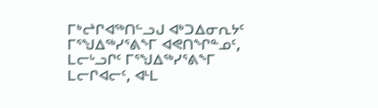ᒥᒃᖠᒋᐊᖅᑎᓪᓗᒍ ᐊᒃᑐᐃᓂᕆᔭᑦ ᒥᕐᖑᐃᖅᓯᕐᕕᖕᒥ ᐊᕙᑎᖏᓐᓄᑦ, ᒪᓕᒡᓗᒋᑦ ᒥᕐᖑᐃᖅᓯᕐᕕᖕᒥ ᒪᓕᒋᐊᓕᑦ, ᐊᒻᒪ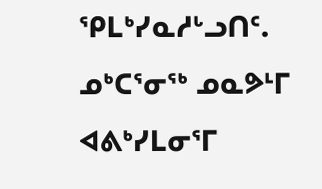ᕿᒪᒃᓯᓇᓱᒡᓗᑎᑦ.
ᓄᒃᑕᕐᓂᖅ ᓄᓇᕗᒻᒥ ᐊᕕᒃᓯᒪᓂᕐᒥ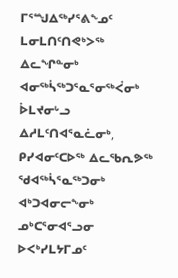ᒥᕐᙳᐃᖅᓯᕐᕕᖕᓄᑦ ᒪᓂᒪᑎᑦᑎᕙᒃᐳᖅ ᐃᓚᖏᓐᓂᒃ ᐊᓂᖅᓵᖅᑐᕐᓇᕐᓂᖅᐹᓂᒃ ᐆᒪᔪᓂᒡᓗ ᐃᓱᒪᑦᑎᐊᕐᓇᓛᓂᒃ, ᑭᓯᐊᓂᑦᑕᐅᖅ ᐃᓚᖃᕆᕗᖅ ᖁᐊᖅᓵᕐᓇᖅᑐᓂᒃ ᐊᒃᑐᐊᓂᓕᖕᓂᒃ ᓄᒃᑕᕐᓂᐊᕐᓗᓂ ᐅᐸᒃᓯᒪᔭᒥᓄᑦ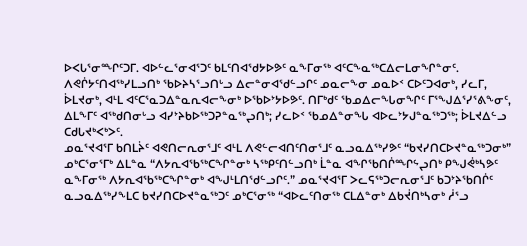ᐅᐸᒐᕐᓂᙱᑦᑐᒥ. ᐊᐅᓪᓚᕐᓂᐊᕐᑐᑦ ᑲᒪᑦᑎᐊᖁᔭᐅᕗᑦ ᓇᖕᒥᓂᖅ ᐊᑦᑕᖕᓇᖅᑕᐃᓕᒪᓂᖏᓐᓂᑦ. ᐱᕙᒌᔭᑦᑎᐊᖅᓯᒪᓗᑎᒃ ᖃᐅᔨᓴᕐᓗᑎᒡᓗ ᐃᓕᓐᓂᐊᖁᓪᓗᒋᑦ ᓄᓇᓕᖕᓂ ᓄᓇᐅᑉ ᑕᐅᑦᑐᐊᓂᒃ, ᓯᓚᒥ, ᐆᒪᔪᓂᒃ, ᐊᒻᒪ ᐊᑦᑕᕐᓇᑐᐃᓐᓇᕆᐊᓕᖕᓂᒃ ᐅᖃᐅᔾᔭᐅᕗᑦ. ᑎᒥᒃᑯᑦ ᖃᓄᐃᓕᖓᓂᖏᑦ ᒥᕐᖑᐃᕐᓯᕐᕕᖕᓂᑦ, ᐃᒪᖕᒥᑦ ᐊᖅᑯᑎᓂᒡᓗ ᐊᓯᔾᔨᑲᐅᖅᑐᕈᓐᓇᖅᖢᑎᒃ; ᓯᓚᐅᑉ ᖃᓄᐃᓐᓂᖓ ᐊᐅᓚᔾᔭᒍᓐᓇᖅᑐᖅ; ᐆᒪᔪᐃᓪᓗ ᑕᑯᒐᔪᒃᐸᒃᐳᑦ.
ᓄᓇᕐᔪᐊᕐᒥ ᑲᑎᒪᔩᑦ ᐊᕙᑎᓕᕆᓂᕐᒧᑦ ᐊᒻᒪ ᐱᕙᓪᓕᐊᑎᑦᑎᓂᕐᒧᑦ ᓇᓗᓇᐃᖅᓯᕗᑦ “ᑲᔪᓯᑎᑕᐅᔪᓐᓇᖅᑐᓂᒃ” ᓄᒃᑕᕐᓂᕐᒥᒃ ᐃᒪᓐᓇ “ᐱᔭᕆᐊᖃᖅᑕᖏᓐᓂᒃ ᓴᖅᑭᑦᑎᓪᓗᑎᒃ ᒫᓐᓇ ᐊᖏᖃᑎᒌᙱᖦᖢᑎᒃ ᑭᖑᕚᒃᓴᕗᑦ ᓇᖕᒥᓂᖅ ᐱᔭᕆᐊᖃᖅᑕᖏᓐᓂᒃ ᐊᖑᒻᒪᑎᖁᓪᓗᒋᑦ.” ᓄᓇᕐᔪᐊᕐᒥ ᐳᓚᕋᖅᑐᓕᕆᓂᕐᒧᑦ ᑲᑐᔾᔨᖃᑎᒌᑦ ᓇᓗᓇᐃᖅᓯᖕᒪᑕ ᑲᔪᓯᑎᑕᐅᔪᓐᓇᖅᑐᑦ ᓄᒃᑕᕐᓂᖅ “ᐊᐅᓚᑦᑎᓂᖅ ᑕᒪᐃᓐᓂᒃ ᐃᑲᔫᑎᒃᓴᓂᒃ ᓲᕐᓗ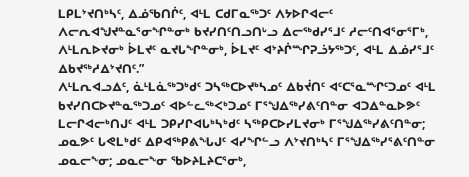ᒪᑭᒪᔾᔪᑎᒃᓴᑦ, ᐃᓅᖃᑎᒌᑦ, ᐊᒻᒪ ᑕᑯᒥᓇᖅᑐᑦ ᐱᔭᐅᒋᐊᓕᑦ ᐱᓕᕆᐊᖑᔪᓐᓇᕐᓂᖏᓐᓂᒃ ᑲᔪᓯᑎᑦᑎᓗᑎᒡᓗ ᐃᓕᖅᑯᓯᕐᒧᑦ ᓱᓕᑦᑎᐊᕐᓂᕐᒥᒃ, ᐱᒻᒪᕆᐅᔪᓂᒃ ᐆᒪᔪᑦ ᓇᔪᒐᖏᓐᓂᒃ, ᐆᒪᔪᑦ ᐊᔾᔨᒌᙱᕈᓘᔭᖅᑐᑦ, ᐊᒻᒪ ᐃᓅᓯᕐᒧᑦ ᐃᑲᔪᖅᓱᐃᔾᔪᑎᑦ.”
ᐱᒻᒪᕆᐊᓗᐃᑦ, ᓈᒻᒪᓈᖅᑐᒃᑯᑦ ᑐᓴᖅᑕᐅᔪᒃᓴᓄᑦ ᐃᑲᔫᑎᑦ ᐊᑦᑕᕐᓇᙱᑦᑐᓄᑦ ᐊᒻᒪ ᑲᔪᓯᑎᑕᐅᔪᓐᓇᖅᑐᓄᑦ ᐊᐅᓪᓚᖅᐸᒃᑐᓄᑦ ᒥᕐᖑᐃᖅᓯᕕᑦᑎᓐᓂ ᐊᑐᐃᓐᓇᐅᕗᑦ ᒪᓕᒋᐊᓕᒃᑎᒍᑦ ᐊᒻᒪ ᑐᑭᓯᒋᐊᒐᒃᓴᒃᑯᑦ ᓴᖅᑭᑕᐅᓯᒪᔪᓂᒃ ᒥᕐᖑᐃᖅᓯᕕᑦᑎᓐᓂ; ᓄᓇᕗᑦ ᒐᕙᒪᒃᑯᑦ ᐃᑭᐊᖅᑭᕕᖓᒍᑦ ᐊᓯᖏᓪᓗ ᐱᔾᔪᑎᒃᓴᑦ ᒥᕐᖑᐃᖅᓯᕐᕕᑦᑎᓐᓂ ᓄᓇᓕᖕᓂ; ᓄᓇᓕᖕᓂ ᖃᐅᔨᒪᔨᑕᕐᓂᒃ,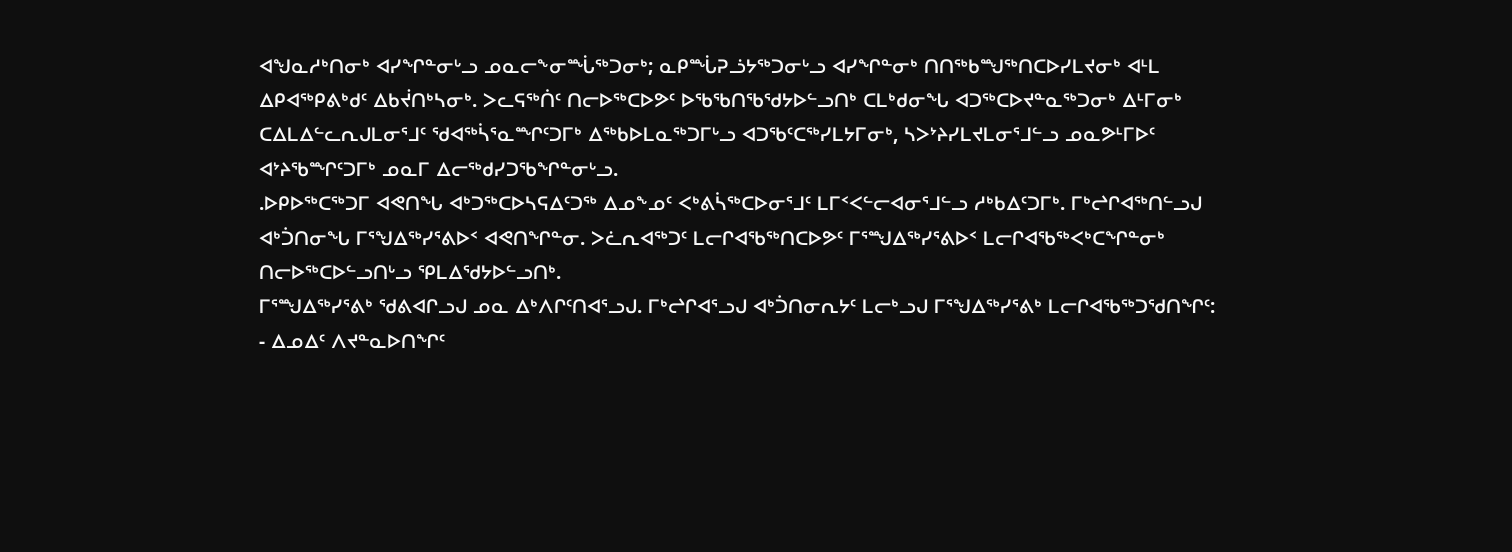ᐊᖑᓇᓱᒃᑎᓂᒃ ᐊᓯᖏᓐᓂᒡᓗ ᓄᓇᓕᖕᓂᙶᖅᑐᓂᒃ; ᓇᑭᙶᕈᓘᔭᖅᑐᓂᒡᓗ ᐊᓯᖏᓐᓂᒃ ᑎᑎᖅᑲᙳᖅᑎᑕᐅᓯᒪᔪᓂᒃ ᐊᒻᒪ ᐃᑭᐊᖅᑭᕕᒃᑯᑦ ᐃᑲᔫᑎᒃᓴᓂᒃ. ᐳᓚᕋᖅᑏᑦ ᑎᓕᐅᖅᑕᐅᕗᑦ ᐅᖃᖃᑎᖃᖁᔭᐅᓪᓗᑎᒃ ᑕᒪᒃᑯᓂᖓ ᐊᑐᖅᑕᐅᔪᓐᓇᖅᑐᓂᒃ ᐃᒻᒥᓂᒃ ᑕᐃᒪᐃᓪᓚᕆᒍᒪᓂᕐᒧᑦ ᖁᐊᖅᓵᕐᓇᙱᑦᑐᒥᒃ ᐃᖅᑲᐅᒪᓇᖅᑐᒥᒡᓗ ᐊᑐᖃᑦᑕᖅᓯᒪᔭᒥᓂᒃ, ᓴᐳᔾᔨᓯᒪᔪᒪᓂᕐᒧᓪᓗ ᓄᓇᕗᒻᒥᐅᑦ ᐊᔾᔨᖃᙱᑦᑐᒥᒃ ᓄᓇᒥ ᐃᓕᖅᑯᓯᑐᖃᖏᓐᓂᒡᓗ.
.ᐅᑭᐅᖅᑕᖅᑐᒥ ᐊᕙᑎᖓ ᐊᒃᑐᖅᑕᐅᓴᕋᐃᑦᑐᖅ ᐃᓄᖕᓄᑦ ᐸᒃᕕᓵᖅᑕᐅᓂᕐᒧᑦ ᒪᒥᑉᐸᓪᓕᐊᓂᕐᒧᓪᓗ ᓱᒃᑲᐃᑦᑐᒥᒃ. ᒥᒃᖠᒋᐊᖅᑎᓪᓗᒍ ᐊᒃᑑᑎᓂᖓ ᒥᕐᖑᐃᖅᓯᕐᕕᐅᑉ ᐊᕙᑎᖏᓐᓂ. ᐳᓛᕆᐊᖅᑐᑦ ᒪᓕᒋᐊᖃᖅᑎᑕᐅᕗᑦ ᒥᕐᙳᐃᖅᓯᕐᕕᐅᑉ ᒪᓕᒋᐊᖃᖅᐸᒃᑕᖏᓐᓂᒃ ᑎᓕᐅᖅᑕᐅᓪᓗᑎᒡᓗ ᕿᒪᐃᖁᔭᐅᓪᓗᑎᒃ.
ᒥᕐᙳᐃᖅᓯᕐᕕᒃ ᖁᕕᐊᒋᓗᒍ ᓄᓇ ᐃᒃᐱᒋᑦᑎᐊᕐᓗᒍ. ᒥᒃᖠᒋᐊᕐᓗᒍ ᐊᒃᑑᑎᓂᕆᔭᑦ ᒪᓕᒃᓗᒍ ᒥᕐᖑᐃᖅᓯᕐᕕᒃ ᒪᓕᒋᐊᖃᖅᑐᖁᑎᖏᑦ:
- ᐃᓄᐃᑦ ᐱᔪᓐᓇᐅᑎᖏᑦ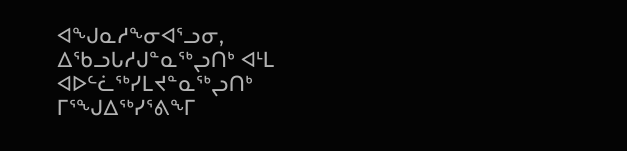ᐊᖑᓇᓱᖕᓂᐊᕐᓗᓂ, ᐃᖃᓗᒐᓱᒍᓐᓇᖅᖢᑎᒃ ᐊᒻᒪ ᐊᐅᓪᓛᖅᓯᒪᔪᓐᓇᖅᖢᑎᒃ ᒥᕐᖑᐃᖅᓯᕐᕕᖕᒥ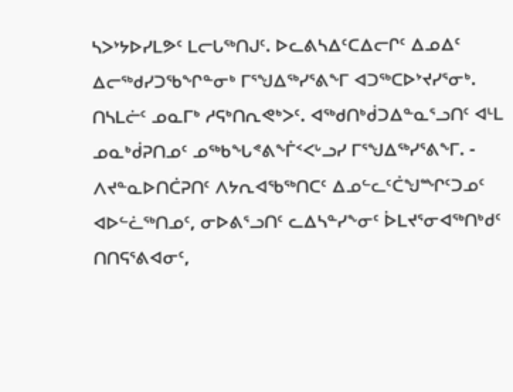ᓴᐳᔾᔭᐅᓯᒪᕗᑦ ᒪᓕᒐᖅᑎᒍᑦ. ᐅᓚᕕᓴᐃᑦᑕᐃᓕᒋᑦ ᐃᓄᐃᑦ ᐃᓕᖅᑯᓯᑐᖃᖏᓐᓂᒃ ᒥᕐᖑᐃᖅᓯᕐᕕᖕᒥ ᐊᑐᖅᑕᐅᔾᔪᓯᕐᓂᒃ.
ᑎᓴᒪᓖᑦ ᓄᓇᒥᒃ ᓱᕋᒃᑎᕆᕙᒃᐳᑦ. ᐊᖅᑯᑎᒃᑰᑐᐃᓐᓇᕐᓗᑎᑦ ᐊᒻᒪ ᓄᓇᒃᑰᕈᑎᓄᑦ ᓄᖅᑲᖓᕝᕕᖕᒦᑉᐸᒡᓗᓯ ᒥᕐᖑᐃᖅᓯᕐᕕᖕᒥ. - ᐱᔪᓐᓇᐅᑎᑖᕈᑎᑦ ᐱᔭᕆᐊᖃᖅᑎᑕᑦ ᐃᓄᓪᓚᑦᑖᖑᙱᑦᑐᓄᑦ ᐊᐅᓪᓛᖅᑎᓄᑦ, ᓂᐅᕕᕐᓗᑎᑦ ᓚᐃᓴᓐᓯᖕᓂᑦ ᐆᒪᔪᕐᓂᐊᖅᑎᒃᑯᑦ ᑎᑎᕋᕐᕕᐊᓂᑦ,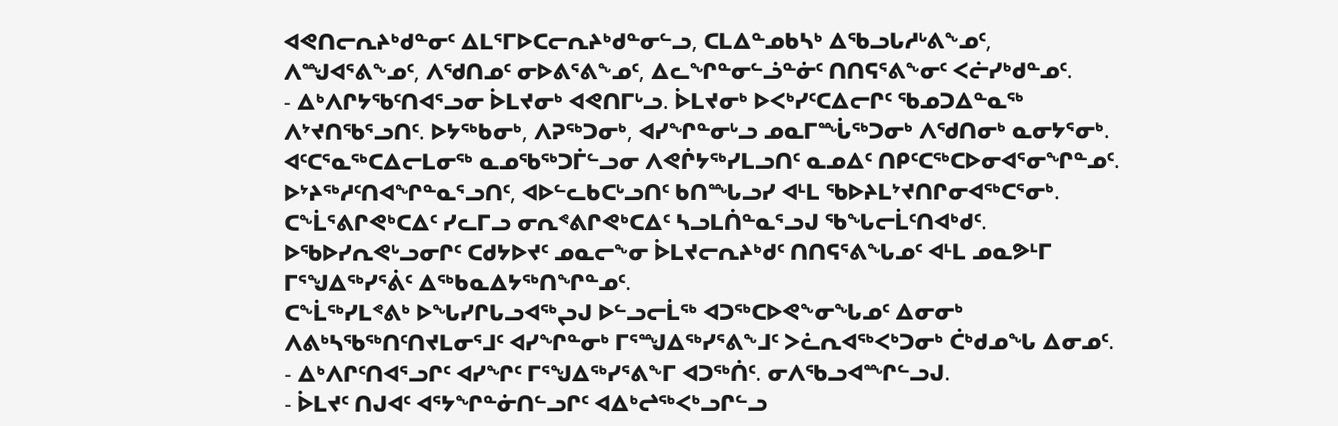ᐊᕙᑎᓕᕆᔨᒃᑯᓐᓂᑦ ᐃᒪᕐᒥᐅᑕᓕᕆᔨᒃᑯᓐᓂᓪᓗ, ᑕᒪᐃᓐᓄᑲᓴᒃ ᐃᖃᓗᒐᓱᒡᕕᖕᓄᑦ, ᐱᙳᐊᕐᕕᖕᓄᑦ, ᐱᖁᑎᓄᑦ ᓂᐅᕕᕐᕕᖕᓄᑦ, ᐃᓚᖏᓐᓂᓪᓘᓐᓃᑦ ᑎᑎᕋᕐᕕᖕᓂᑦ ᐸᓖᓯᒃᑯᓐᓄᑦ.
- ᐃᒃᐱᒋᔭᖃᑦᑎᐊᕐᓗᓂ ᐆᒪᔪᓂᒃ ᐊᕙᑎᒥᒡᓗ. ᐆᒪᔪᓂᒃ ᐅᐸᒃᓯᑦᑕᐃᓕᒋᑦ ᖃᓄᑐᐃᓐᓇᖅ ᐱᔾᔪᑎᖃᕐᓗᑎᑦ. ᐅᔭᖅᑲᓂᒃ, ᐱᕈᖅᑐᓂᒃ, ᐊᓯᖏᓐᓂᒡᓗ ᓄᓇᒥᙶᖅᑐᓂᒃ ᐱᖁᑎᓂᒃ ᓇᓂᔭᕐᓂᒃ.
ᐊᑦᑕᕐᓇᖅᑕᐃᓕᒪᓂᖅ ᓇᓄᖃᖅᑐᒦᓪᓗᓂ ᐱᕙᒌᔭᖅᓯᒪᓗᑎᑦ ᓇᓄᐃᑦ ᑎᑭᑦᑕᖅᑕᐅᓂᐊᕐᓂᖏᓐᓄᑦ. ᐅᔾᔨᖅᓱᑦᑎᐊᖏᓐᓇᕐᓗᑎᑦ, ᐊᐅᓪᓚᑲᑕᒡᓗᑎᑦ ᑲᑎᙵᓗᓯ ᐊᒻᒪ ᖃᐅᔨᒪᔾᔪᑎᒋᓂᐊᖅᑕᕐᓂᒃ. ᑕᖕᒫᕐᕕᒋᕙᒃᑕᐃᑦ ᓯᓚᒥᓗ ᓂᕆᕝᕕᒋᕙᒃᑕᐃᑦ ᓴᓗᒪᑏᓐᓇᕐᓗᒍ ᖃᖓᓕᒫᑦᑎᐊᒃᑯᑦ. ᐅᖃᐅᓯᕆᕙᒡᓗᓂᒋᑦ ᑕᑯᔭᐅᔪᑦ ᓄᓇᓕᖕᓂ ᐆᒪᔪᓕᕆᔨᒃᑯᑦ ᑎᑎᕋᕐᕕᖓᓄᑦ ᐊᒻᒪ ᓄᓇᕗᒻᒥ ᒥᕐᖑᐃᖅᓯᕐᕖᑦ ᐃᖅᑲᓇᐃᔭᖅᑎᖏᓐᓄᑦ.
ᑕᖕᒫᖅᓯᒪᕝᕕᒃ ᐅᖓᓯᒋᒐᓗᐊᖅᖢᒍ ᐅᓪᓗᓕᒫᖅ ᐊᑐᖅᑕᐅᕙᖕᓂᖓᓄᑦ ᐃᓂᓂᒃ ᐱᕕᒃᓴᖃᖅᑎᑦᑎᔪᒪᓂᕐᒧᑦ ᐊᓯᖏᓐᓂᒃ ᒥᕐᙳᐃᖅᓯᕐᕕᖕᒧᑦ ᐳᓛᕆᐊᖅᐸᒃᑐᓂᒃ ᑖᒃᑯᓄᖓ ᐃᓂᓄᑦ. - ᐃᒃᐱᒋᑦᑎᐊᕐᓗᒋᑦ ᐊᓯᖏᑦ ᒥᕐᖑᐃᖅᓯᕐᕕᖕᒥ ᐊᑐᖅᑏᑦ. ᓂᐱᖃᓗᐊᙱᓪᓗᒍ.
- ᐆᒪᔪᑦ ᑎᒍᐊᑦ ᐊᕐᔭᖏᓐᓃᑎᓪᓗᒋᑦ ᐊᐃᒃᖠᖅᐸᒃᓗᒋᓪᓗ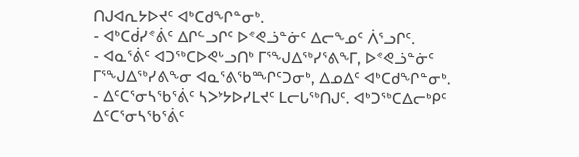ᑎᒍᐊᕆᔭᐅᔪᑦ ᐊᒃᑕᑯᖏᓐᓂᒃ.
- ᐊᒃᑕᑰᓯᕝᕖᑦ ᐃᒋᓪᓗᒋᑦ ᐅᕝᕙᓘᓐᓃᑦ ᐃᓕᖕᓄᑦ ᐲᕐᓗᒋᑦ.
- ᐊᓇᕐᕖᑦ ᐊᑐᖅᑕᐅᕙᒡᓗᑎᒃ ᒥᕐᖑᐃᖅᓯᕐᕕᖕᒥ, ᐅᕝᕙᓘᓐᓃᑦ ᒥᕐᖑᐃᖅᓯᕕᖕᓂ ᐊᓇᕐᕕᖃᙱᑦᑐᓂᒃ, ᐃᓄᐃᑦ ᐊᒃᑕᑯᖏᓐᓂᒃ.
- ᐃᑦᑕᕐᓂᓴᖃᕐᕖᑦ ᓴᐳᔾᔭᐅᓯᒪᔪᑦ ᒪᓕᒐᖅᑎᒍᑦ. ᐊᒃᑐᖅᑕᐃᓕᒃᑭᑦ ᐃᑦᑕᕐᓂᓴᖃᕐᕖᑦ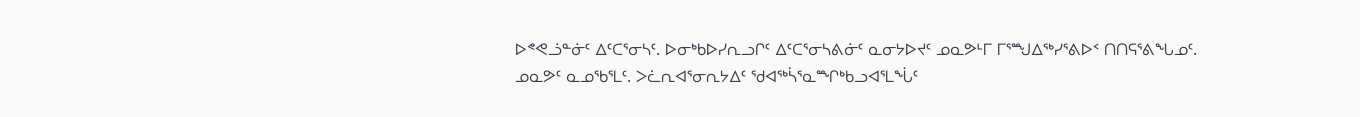ᐅᕝᕙᓘᓐᓃᑦ ᐃᑦᑕᕐᓂᓴᑦ. ᐅᓂᒃᑲᐅᓯᕆᓗᒋᑦ ᐃᑦᑕᕐᓂᓴᕕᓃᑦ ᓇᓂᔭᐅᔪᑦ ᓄᓇᕗᒻᒥ ᒥᕐᙳᐃᖅᓯᕐᕕᐅᑉ ᑎᑎᕋᕐᕕᖓᓄᑦ.
ᓄᓇᕗᑦ ᓇᓄᖃᕐᒪᑦ. ᐳᓛᕆᐊᕐᓂᕆᔭᐃᑦ ᖁᐊᖅᓵᕐᓇᙱᒃᑲᓗᐊᕐᒪᖔᑦ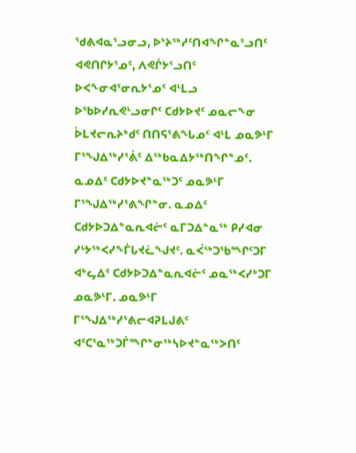ᖁᕕᐊᓇᕐᓗᓂᓗ, ᐅᔾᔨᖅᓱᑦᑎᐊᖏᓐᓇᕐᓗᑎᑦ ᐊᕙᑎᒋᔭᕐᓄᑦ, ᐱᕙᒌᔭᕐᓗᑎᑦ ᐅᐸᖕᓂᐊᕐᓂᕆᔭᕐᓄᑦ ᐊᒻᒪᓗ ᐅᖃᐅᓯᕆᕙᒡᓗᓂᒋᑦ ᑕᑯᔭᐅᔪᑦ ᓄᓇᓕᖕᓂ ᐆᒪᔪᓕᕆᔨᒃᑯᑦ ᑎᑎᕋᕐᕕᖓᓄᑦ ᐊᒻᒪ ᓄᓇᕗᒻᒥ ᒥᕐᖑᐃᖅᓯᕐᕖᑦ ᐃᖅᑲᓇᐃᔭᖅᑎᖏᓐᓄᑦ.
ᓇᓄᐃᑦ ᑕᑯᔭᐅᔪᓐᓇᖅᑐᑦ ᓄᓇᕗᒻᒥ ᒥᕐᖑᐃᖅᓯᕐᕕᖏᓐᓂ. ᓇᓄᐃᑦ ᑕᑯᔭᐅᑐᐃᓐᓇᕆᐊᓖᑦ ᓇᒥᑐᐃᓐᓇᖅ ᑭᓯᐊᓂ ᓯᒡᔭᖅᐸᓯᖕᒦᒐᔪᓛᖑᔪᑦ. ᓇᐹᖅᑐᖃᙱᑦᑐᒥ ᐊᒃᖤᐃᑦ ᑕᑯᔭᐅᑐᐃᓐᓇᕆᐊᓖᑦ ᓄᓇᖅᐸᓯᒃᑐᒥ ᓄᓇᕗᒻᒥ. ᓄᓇᕗᒻᒥ ᒥᕐᖑᐃᖅᓯᕐᕕᓕᐊᕈᒪᒍᕕᑦ ᐊᑦᑕᕐᓇᖅᑐᒦᙱᓐᓂᖅᓴᐅᔪᓐᓇᖅᐳᑎᑦ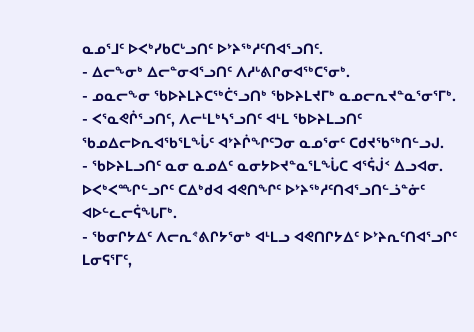ᓇᓄᕐᒧᑦ ᐅᐸᒃᓯᑲᑕᒡᓗᑎᑦ ᐅᔾᔨᖅᓱᑦᑎᐊᕐᓗᑎᑦ.
- ᐃᓕᖕᓂᒃ ᐃᓕᓐᓂᐊᕐᓗᑎᑦ ᐱᓱᒡᕕᒋᓂᐊᖅᑕᕐᓂᒃ.
- ᓄᓇᓕᖕᓂ ᖃᐅᔨᒪᔨᑕᖅᑖᕐᓗᑎᒃ ᖃᐅᔨᒪᔪᒥᒃ ᓇᓄᓕᕆᔪᓐᓇᕐᓂᕐᒥᒃ.
- ᐸᕐᓇᕙᒌᕐᓗᑎᑦ, ᐱᓕᒻᒪᒃᓴᕐᓗᑎᑦ ᐊᒻᒪ ᖃᐅᔨᒪᓗᑎᑦ ᖃᓄᐃᓕᐅᕆᐊᖃᕐᒪᖔᑦ ᐊᔾᔨᒌᖏᑦᑐᓂ ᓇᓄᕐᓂᑦ ᑕᑯᔪᖃᖅᑎᓪᓗᒍ.
- ᖃᐅᔨᒪᓗᑎᑦ ᓇᓂ ᓇᓄᐃᑦ ᓇᓂᔭᐅᔪᓐᓇᕐᒪᖔᑕ ᐊᕐᕌᒎᑉ ᐃᓗᐊᓂ. ᐅᐸᒃᐸᙱᓪᓗᒋᑦ ᑕᐃᒃᑯᐊ ᐊᕙᑎᖏᑦ ᐅᔾᔨᖅᓱᑦᑎᐊᕐᓗᑎᓪᓘᓐᓃᑦ ᐊᐅᓪᓚᓕᕌᖓᒥᒃ.
- ᖃᓂᒋᔭᐃᑦ ᐱᓕᕆᕝᕕᒋᔭᕐᓂᒃ ᐊᒻᒪᓗ ᐊᕙᑎᒋᔭᐃᑦ ᐅᔾᔨᕆᑦᑎᐊᕐᓗᒋᑦ ᒪᓂᕋᕐᒥᑦ,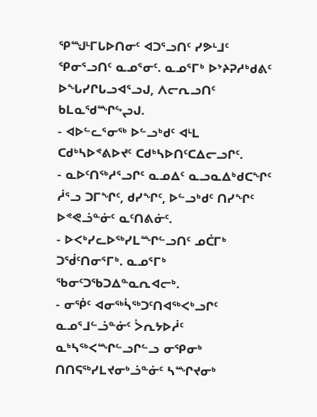ᕿᙳᒻᒥᒐᐅᑎᓂᑦ ᐊᑐᕐᓗᑎᑦ ᓯᕗᒻᒧᑦ ᕿᓂᕐᓗᑎᑦ ᓇᓄᕐᓂᑦ. ᓇᓄᕐᒥᒃ ᐅᔾᔨᕈᓱᒃᑯᕕᑦ ᐅᖓᓯᒋᒐᓗᐊᕐᓗᒍ, ᐱᓕᕆᓗᑎᑦ ᑲᒪᓇᖁᙱᖦᖢᒍ.
- ᐊᐅᓪᓚᕐᓂᖅ ᐅᓪᓗᒃᑯᑦ ᐊᒻᒪ ᑕᑯᒃᓴᐅᕝᕕᐅᔪᑦ ᑕᑯᒃᓴᐅᑎᑦᑕᐃᓕᓗᒋᑦ.
- ᓇᐅᑦᑎᖅᓱᕐᓗᒋᑦ ᓇᓄᐃᑦ ᓇᓗᓇᐃᒃᑯᑕᖏᑦ ᓲᕐᓗ ᑐᒥᖏᑦ, ᑯᓯᖏᑦ, ᐅᓪᓗᒃᑯᑦ ᑎᓯᖏᑦ ᐅᕝᕙᓘᓐᓃᑦ ᓇᑦᑎᕕᓃᑦ.
- ᐅᐸᒃᓯᓚᐅᖅᓯᒪᙱᓪᓗᑎᑦ ᓄᑖᒥᒃ ᑐᖂᑦᑎᓂᕐᒥᒃ. ᓇᓄᕐᒥᒃ ᖃᓂᑦᑐᖃᑐᐃᓐᓇᕆᐊᓕᒃ.
- ᓂᖀᑦ ᐊᓂᖅᓵᖅᑐᑦᑎᐊᖅᐸᒃᓗᒋᑦ ᓇᓄᕐᒧᓪᓘᓐᓃᑦ ᐴᕆᔭᐅᓲᑦ ᓇᒃᓴᖅᐸᙱᓪᓗᒋᓪᓗ ᓂᕿᓂᒃ ᑎᑎᕋᖅᓯᒪᔪᓂᒃᓘᓐᓃᑦ ᓴᙱᔪᓂᒃ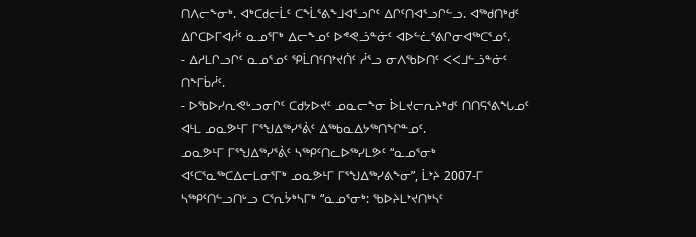ᑎᐱᓕᖕᓂᒃ. ᐊᒃᑕᑯᓕᒫᑦ ᑕᖕᒫᕐᕕᖕᒧᐊᕐᓗᒋᑦ ᐃᒋᑦᑎᐊᕐᓗᒋᓪᓗ. ᐊᖅᑯᑎᒃᑯᑦ ᐃᒋᑕᐅᒥᐊᓲᑦ ᓇᓄᕐᒥᒃ ᐃᓕᖕᓄᑦ ᐅᕝᕙᓘᓐᓃᑦ ᐊᐅᓪᓛᕐᕕᒋᓂᐊᖅᑕᕐᓄᑦ.
- ᐃᓱᒪᒋᓗᒋᑦ ᓇᓄᕐᓄᑦ ᕿᒫᑎᑦᑎᔾᔪᑏᑦ ᓲᕐᓗ ᓂᐱᖃᐅᑎᑦ ᐸᐸᒧᓪᓘᓐᓃᑦ ᑎᖕᒥᑳᓲᑦ.
- ᐅᖃᐅᓯᕆᕙᒡᓗᓂᒋᑦ ᑕᑯᔭᐅᔪᑦ ᓄᓇᓕᖕᓂ ᐆᒪᔪᓕᕆᔨᒃᑯᑦ ᑎᑎᕋᕐᕕᖓᓄᑦ ᐊᒻᒪ ᓄᓇᕗᒻᒥ ᒥᕐᖑᐃᖅᓯᕐᕖᑦ ᐃᖅᑲᓇᐃᔭᖅᑎᖏᓐᓄᑦ.
ᓄᓇᕗᒻᒥ ᒥᕐᖑᐃᖅᓯᕐᕖᑦ ᓴᖅᑭᑦᑎᓚᐅᖅᓯᒪᕗᑦ “ᓇᓄᕐᓂᒃ ᐊᑦᑕᕐᓇᖅᑕᐃᓕᒪᓂᕐᒥᒃ ᓄᓇᕗᒻᒥ ᒥᕐᖑᐃᖅᓯᕕᖕᓂ”, ᒫᔾᔨ 2007-ᒥ ᓴᖅᑭᑦᑎᓪᓗᑎᒡᓗ ᑕᕐᕆᔮᒃᓴᒥᒃ “ᓇᓄᕐᓂᒃ: ᖃᐅᔨᒪᔾᔪᑎᒃᓴᑦ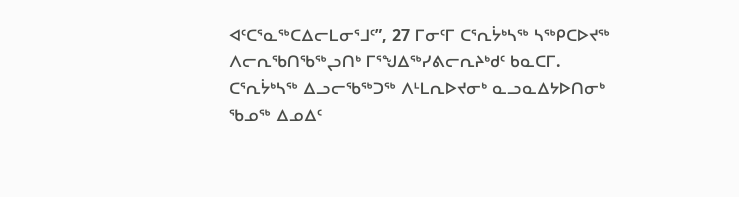ᐊᑦᑕᕐᓇᖅᑕᐃᓕᒪᓂᕐᒧᑦ”, 27 ᒥᓂᑦᒥ ᑕᕐᕆᔮᒃᓴᖅ ᓴᖅᑭᑕᐅᔪᖅ ᐱᓕᕆᖃᑎᖃᖅᖢᑎᒃ ᒥᕐᖑᐃᖅᓯᕕᓕᕆᔨᒃᑯᑦ ᑲᓇᑕᒥ. ᑕᕐᕆᔮᒃᓴᖅ ᐃᓗᓕᖃᖅᑐᖅ ᐱᒻᒪᕆᐅᔪᓂᒃ ᓇᓗᓇᐃᔭᐅᑎᓂᒃ ᖃᓄᖅ ᐃᓄᐃᑦ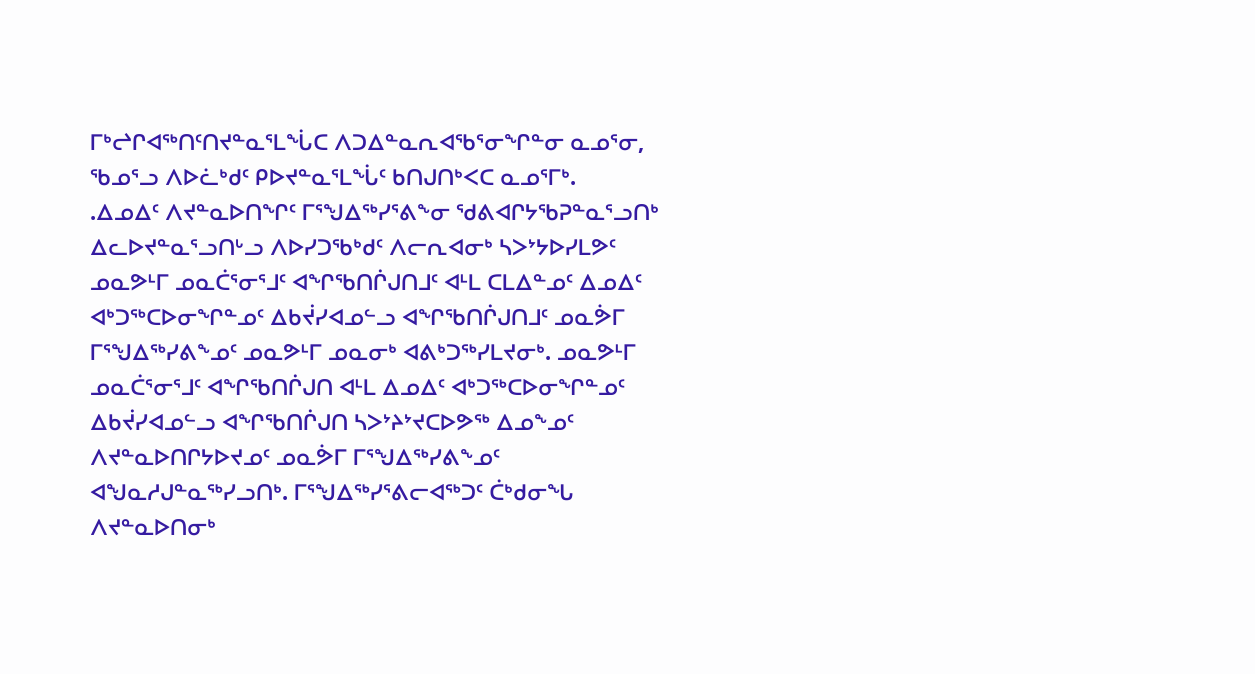ᒥᒃᖠᒋᐊᖅᑎᑦᑎᔪᓐᓇᕐᒪᖔᑕ ᐱᑐᐃᓐᓇᕆᐊᖃᕐᓂᖏᓐᓂ ᓇᓄᕐᓂ, ᖃᓄᕐᓗ ᐱᐅᓛᒃᑯᑦ ᑭᐅᔪᓐᓇᕐᒪᖔᑦ ᑲᑎᒍᑎᒃᐸᑕ ᓇᓄᕐᒥᒃ.
.ᐃᓄᐃᑦ ᐱᔪᓐᓇᐅᑎᖏᑦ ᒥᕐᖑᐃᖅᓯᕐᕕᖕᓂ ᖁᕕᐊᒋᔭᖃᕈᓐᓇᕐᓗᑎᒃ ᐃᓚᐅᔪᓐᓇᕐᓗᑎᒡᓗ ᐱᐅᓯᑐᖃᒃᑯᑦ ᐱᓕᕆᐊᓂᒃ ᓴᐳᔾᔭᐅᓯᒪᕗᑦ ᓄᓇᕗᒻᒥ ᓄᓇᑖᕐᓂᕐᒧᑦ ᐊᖏᖃᑎᒌᒍᑎᒧᑦ ᐊᒻᒪ ᑕᒪᐃᓐᓄᑦ ᐃᓄᐃᑦ ᐊᒃᑐᖅᑕᐅᓂᖏᓐᓄᑦ ᐃᑲᔫᓯᐊᓄᓪᓗ ᐊᖏᖃᑎᒌᒍᑎᒧᑦ ᓄᓇᕘᒥ ᒥᕐᖑᐃᖅᓯᕕᖕᓄᑦ ᓄᓇᕗᒻᒥ ᓄᓇᓂᒃ ᐊᕕᒃᑐᖅᓯᒪᔪᓂᒃ. ᓄᓇᕗᒻᒥ ᓄᓇᑖᕐᓂᕐᒧᑦ ᐊᖏᖃᑎᒌᒍᑎ ᐊᒻᒪ ᐃᓄᐃᑦ ᐊᒃᑐᖅᑕᐅᓂᖏᓐᓄᑦ ᐃᑲᔫᓯᐊᓄᓪᓗ ᐊᖏᖃᑎᒌᒍᑎ ᓴᐳᔾᔨᔾᔪᑕᐅᕗᖅ ᐃᓄᖕᓄᑦ ᐱᔪᓐᓇᐅᑎᒋᔭᐅᔪᓄᑦ ᓄᓇᕘᒥ ᒥᕐᖑᐃᖅᓯᕕᖕᓄᑦ ᐊᖑᓇᓱᒍᓐᓇᖅᓯᓗᑎᒃ. ᒥᕐᖑᐃᖅᓯᕐᕕᓕᐊᖅᑐᑦ ᑖᒃᑯᓂᖓ ᐱᔪᓐᓇᐅᑎᓂᒃ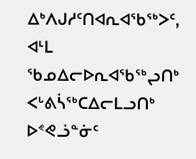ᐃᒃᐱᒍᓱᑦᑎᐊᕆᐊᖃᖅᐳᑦ, ᐊᒻᒪ ᖃᓄᐃᓕᐅᕆᐊᖃᖅᖢᑎᒃ ᐸᒡᕕᓵᖅᑕᐃᓕᒪᓗᑎᒃ ᐅᕝᕙᓘᓐᓃᑦ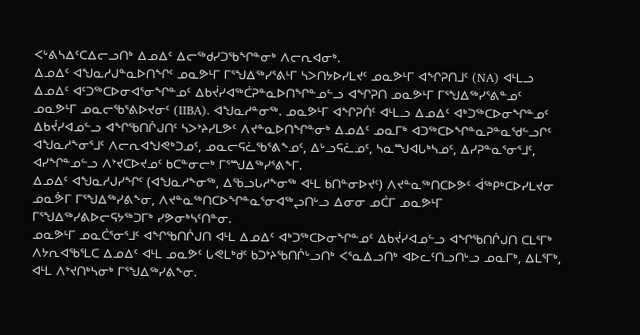ᐸᒡᕕᓴᐃᑦᑕᐃᓕᓗᑎᒃ ᐃᓄᐃᑦ ᐃᓕᖅᑯᓯᑐᖃᖏᓐᓂᒃ ᐱᓕᕆᐊᓂᒃ.
ᐃᓄᐃᑦ ᐊᖑᓇᓱᒍᓐᓇᐅᑎᖏᑦ ᓄᓇᕗᒻᒥ ᒥᕐᖑᐃᖅᓯᕐᕕᒻᒥ ᓴᐳᑎᔭᐅᓯᒪᔪᑦ ᓄᓇᕗᒻᒥ ᐊᖏᕈᑎᒧᑦ (NA) ᐊᒻᒪᓗ ᐃᓄᐃᑦ ᐊᑦᑐᖅᑕᐅᓂᐊᕐᓂᖏᓐᓄᑦ ᐃᑲᔫᓯᐊᖅᑖᕈᓐᓇᐅᑎᖏᓐᓄᓪᓗ ᐊᖏᕈᑎ ᓄᓇᕗᒻᒥ ᒥᕐᖑᐃᖅᓯᕐᕕᓐᓄᑦ ᓄᓇᕗᒻᒥ ᓄᓇᓕᖃᕐᕕᐅᔪᓂᑦ (IIBA). ᐊᖑᓇᓱᓐᓂᖅ. ᓄᓇᕗᒻᒥ ᐊᖏᕈᑏᑦ ᐊᒻᒪᓗ ᐃᓄᐃᑦ ᐊᒃᑐᖅᑕᐅᓂᖏᓐᓄᑦ ᐃᑲᔫᓯᐊᓄᓪᓗ ᐊᖏᖃᑎᒌᒍᑎᑦ ᓴᐳᔾᔨᓯᒪᕗᑦ ᐱᔪᓐᓇᐅᑎᖏᓐᓂᒃ ᐃᓄᐃᑦ ᓄᓇᒥᒃ ᐊᑐᖅᑕᐅᖏᓐᓇᕈᓐᓇᖁᓪᓗᒋᑦ ᐊᖑᓇᓱᖕᓂᕐᒧᑦ ᐱᓕᕆᐊᖑᕙᒃᑐᓄᑦ, ᓄᓇᓕᕋᓛᖃᕐᕕᖕᓄᑦ, ᐃᒡᓗᕋᓛᓄᑦ, ᓴᓇᙳᐊᒐᒃᓴᓄᑦ, ᐃᓯᕈᓐᓇᕐᓂᕐᒧᑦ, ᐊᓯᖏᓐᓄᓪᓗ ᐱᔾᔪᑕᐅᔪᓄᑦ ᑲᑕᓐᓂᓕᒃ ᒥᕐᙳᐃᖅᓯᕐᕕᖕᒥ.
ᐃᓄᐃᑦ ᐊᖑᓇᓱᒍᓯᖏᑦ (ᐊᖑᓇᓱᖕᓂᖅ, ᐃᖃᓗᒐᓱᖕᓂᖅ ᐊᒻᒪ ᑲᑎᓐᓂᐅᔪᑦ) ᐱᔪᓐᓇᖅᑎᑕᐅᕗᑦ ᐋᖅᑭᒃᑕᐅᓯᒪᔪᓂ ᓄᓇᕘᒥ ᒥᕐᖑᐃᖅᓯᕕᖕᓂ, ᐱᔪᓐᓇᖅᑎᑕᐅᖏᓐᓇᕐᓂᐊᖅᖢᑎᒡᓗ ᐃᓂᓂ ᓄᑖᒥ ᓄᓇᕗᒻᒥ ᒥᕐᖑᐃᖅᓯᕕᐅᓕᕋᔭᖅᑐᒥᒃ ᓯᕗᓂᒃᓴᑦᑎᓐᓂ.
ᓄᓇᕗᒻᒥ ᓄᓇᑖᕐᓂᕐᒧᑦ ᐊᖏᖃᑎᒌᒍᑎ ᐊᒻᒪ ᐃᓄᐃᑦ ᐊᒃᑐᖅᑕᐅᓂᖏᓐᓄᑦ ᐃᑲᔫᓯᐊᓄᓪᓗ ᐊᖏᖃᑎᒌᒍᑎ ᑕᒪᕐᒥᒃ ᐱᔭᕆᐊᖃᕐᒪᑕ ᐃᓄᐃᑦ ᐊᒻᒪ ᓄᓇᕗᑦ ᒐᕙᒪᒃᑯᑦ ᑲᑐᔾᔨᖃᑎᒌᒡᓗᑎᒃ ᐸᕐᓇᐃᓗᑎᒃ ᐊᐅᓚᑦᑎᓗᑎᒡᓗ ᓄᓇᒥᒃ, ᐃᒪᕐᒥᒃ, ᐊᒻᒪ ᐱᔾᔪᑎᒃᓴᓂᒃ ᒥᕐᖑᐃᖅᓯᕕᖕᓂ.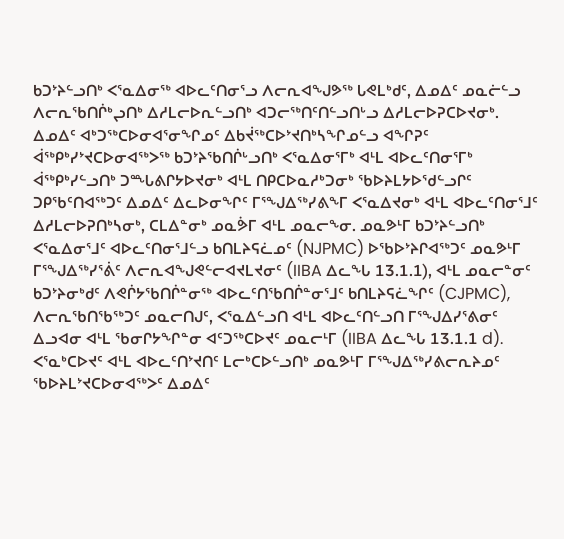ᑲᑐᔾᔨᓪᓗᑎᒃ ᐸᕐᓇᐃᓂᖅ ᐊᐅᓚᑦᑎᓂᕐᓗ ᐱᓕᕆᐊᖑᕗᖅ ᒐᕙᒪᒃᑯᑦ, ᐃᓄᐃᑦ ᓄᓇᓖᓪᓗ ᐱᓕᕆᖃᑎᒌᒃᖢᑎᒃ ᐃᓱᒪᓕᐅᕆᓪᓗᑎᒃ ᐊᑐᓕᖅᑎᑦᑎᓪᓗᑎᒡᓗ ᐃᓱᒪᓕᐅᕈᑕᐅᔪᓂᒃ. ᐃᓄᐃᑦ ᐊᒃᑐᖅᑕᐅᓂᐊᕐᓂᖏᓄᑦ ᐃᑲᔫᖅᑕᐅᔾᔪᑎᒃᓴᖏᓄᓪᓗ ᐊᖏᕈᑦ ᐋᖅᑭᒃᓯᔾᔪᑕᐅᓂᐊᖅᐳᖅ ᑲᑐᔾᔨᖃᑎᒌᒡᓗᑎᒃ ᐸᕐᓇᐃᓂᕐᒥᒃ ᐊᒻᒪ ᐊᐅᓚᑦᑎᓂᕐᒥᒃ ᐋᖅᑭᒃᓯᓪᓗᑎᒃ ᑐᙵᕕᒋᔭᐅᔪᓂᒃ ᐊᒻᒪ ᑎᑭᑕᐅᓇᓱᒃᑐᓂᒃ ᖃᐅᔨᒪᔭᐅᖁᓪᓗᒋᑦ ᑐᑭᖃᑦᑎᐊᖅᑐᑦ ᐃᓄᐃᑦ ᐃᓚᐅᓂᖏᑦ ᒥᕐᖑᐃᖅᓯᕕᖕᒥ ᐸᕐᓇᐃᔪᓂᒃ ᐊᒻᒪ ᐊᐅᓚᑦᑎᓂᕐᒧᑦ ᐃᓱᒪᓕᐅᕈᑎᒃᓴᓂᒃ, ᑕᒪᐃᓐᓂᒃ ᓄᓇᕘᒥ ᐊᒻᒪ ᓄᓇᓕᖕᓂ. ᓄᓇᕗᒻᒥ ᑲᑐᔾᔨᓪᓗᑎᒃ ᐸᕐᓇᐃᓂᕐᒧᑦ ᐊᐅᓚᑦᑎᓂᕐᒧᓪᓗ ᑲᑎᒪᔨᕋᓛᓄᑦ (NJPMC) ᐅᖃᐅᔾᔨᒋᐊᖅᑐᑦ ᓄᓇᕗᒻᒥ ᒥᕐᖑᐃᖅᓯᕐᕖᑦ ᐱᓕᕆᐊᖑᕙᓪᓕᐊᔪᒪᔪᓂᑦ (IIBA ᐃᓚᖓ 13.1.1), ᐊᒻᒪ ᓄᓇᓕᓐᓂᑦ ᑲᑐᔾᔨᓂᒃᑯᑦ ᐱᕙᒌᔭᖃᑎᒌᓐᓂᖅ ᐊᐅᓚᑦᑎᖃᑎᒌᓐᓂᕐᒧᑦ ᑲᑎᒪᔨᕋᓛᖏᑦ (CJPMC), ᐱᓕᕆᖃᑎᖃᖅᑐᑦ ᓄᓇᓕᑎᒍᑦ, ᐸᕐᓇᐃᓪᓗᑎ ᐊᒻᒪ ᐊᐅᓚᑦᑎᓪᓗᑎ ᒥᕐᖑᐃᓯᕐᕕᓂᑦ ᐃᓗᐊᓂ ᐊᒻᒪ ᖃᓂᒋᔭᖏᓐᓂ ᐊᑦᑐᖅᑕᐅᔪᑦ ᓄᓇᓕᒻᒥ (IIBA ᐃᓚᖓ 13.1.1 d).
ᐸᕐᓇᒃᑕᐅᔪᑦ ᐊᒻᒪ ᐊᐅᓚᑦᑎᔾᔪᑎᑦ ᒪᓕᒃᑕᐅᓪᓗᑎᒃ ᓄᓇᕗᒻᒥ ᒥᕐᖑᐃᖅᓯᕕᓕᕆᔨᓄᑦ ᖃᐅᔨᒪᔾᔪᑕᐅᓂᐊᖅᐳᑦ ᐃᓄᐃᑦ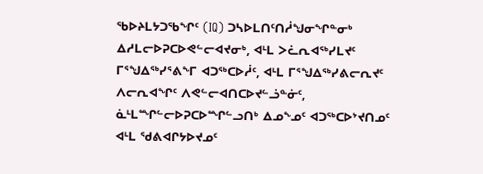ᖃᐅᔨᒪᔭᑐᖃᖏᑦ (IQ) ᑐᓴᐅᒪᑎᑦᑎᓲᖑᓂᖏᓐᓂᒃ ᐃᓱᒪᓕᐅᕈᑕᐅᕙᓪᓕᐊᔪᓂᒃ, ᐊᒻᒪ ᐳᓛᕆᐊᖅᓯᒪᔪᑦ ᒥᕐᖑᐃᖅᓯᕐᕕᖕᒥ ᐊᑐᖅᑕᐅᓲᑦ, ᐊᒻᒪ ᒥᕐᖑᐃᖅᓯᕕᓕᕆᔪᑦ ᐱᓕᕆᐊᖏᑦ ᐱᕙᓪᓕᐊᑎᑕᐅᔪᓪᓘᓐᓃᑦ, ᓈᒻᒪᙱᓪᓕᐅᕈᑕᐅᙱᓪᓗᑎᒃ ᐃᓄᖕᓄᑦ ᐊᑐᖅᑕᐅᔾᔪᑎᓄᑦ ᐊᒻᒪ ᖁᕕᐊᒋᔭᐅᔪᓄᑦ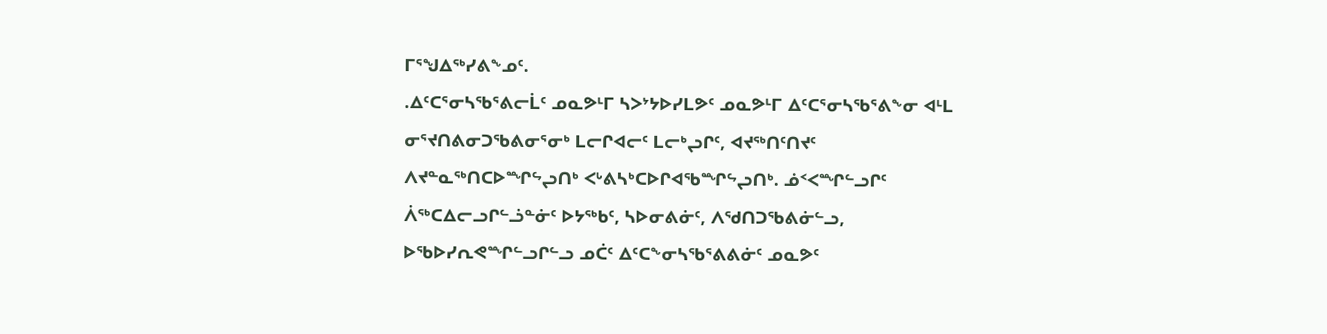ᒥᕐᖑᐃᖅᓯᕕᖕᓄᑦ.
.ᐃᑦᑕᕐᓂᓴᖃᕐᕕᓕᒫᑦ ᓄᓇᕗᒻᒥ ᓴᐳᔾᔭᐅᓯᒪᕗᑦ ᓄᓇᕗᒻᒥ ᐃᑦᑕᕐᓂᓴᖃᕐᕕᖕᓂ ᐊᒻᒪ ᓂᕐᔪᑎᕕᓂᑐᖃᕕᓂᕐᓂᒃ ᒪᓕᒋᐊᓕᑦ ᒪᓕᒃᖢᒋᑦ, ᐊᔪᖅᑎᑦᑎᔪᑦ ᐱᔪᓐᓇᖅᑎᑕᐅᙱᖦᖢᑎᒃ ᐸᒡᕕᓴᒃᑕᐅᒋᐊᖃᙱᖦᖢᑎᒃ. ᓅᑉᐸᙱᓪᓗᒋᑦ ᐲᖅᑕᐃᓕᓗᒋᓪᓘᓐᓃᑦ ᐅᔭᖅᑲᑦ, ᓴᐅᓂᕕᓃᑦ, ᐱᖁᑎᑐᖃᕕᓃᓪᓗ, ᐅᖃᐅᓯᕆᕙᙱᓪᓗᒋᓪᓗ ᓄᑖᑦ ᐃᑦᑕᖕᓂᓴᖃᕐᕕᕕᓃᑦ ᓄᓇᕗᑦ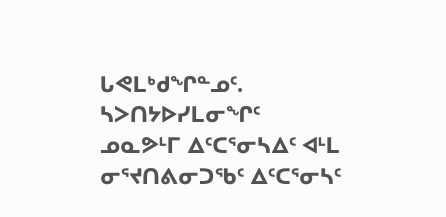ᒐᕙᒪᒃᑯᖏᓐᓄᑦ.
ᓴᐳᑎᔭᐅᓯᒪᓂᖏᑦ ᓄᓇᕗᒻᒥ ᐃᑦᑕᕐᓂᓴᐃᑦ ᐊᒻᒪ ᓂᕐᔪᑎᕕᓂᑐᖃᑦ ᐃᑦᑕᕐᓂᓴᑦ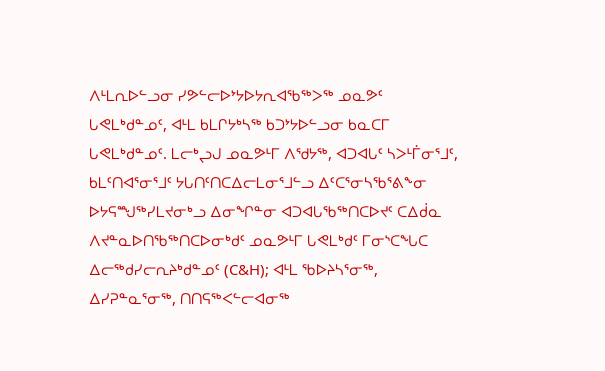ᐱᒻᒪᕆᐅᓪᓗᓂ ᓯᕗᓪᓕᐅᔾᔭᐅᔭᕆᐊᖃᖅᐳᖅ ᓄᓇᕗᑦ ᒐᕙᒪᒃᑯᓐᓄᑦ, ᐊᒻᒪ ᑲᒪᒋᔭᒃᓴᖅ ᑲᑐᔾᔭᐅᓪᓗᓂ ᑲᓇᑕᒥ ᒐᕙᒪᒃᑯᓐᓄᑦ. ᒪᓕᒃᖢᒍ ᓄᓇᕗᒻᒥ ᐱᖁᔭᖅ, ᐊᑐᐊᒐᑦ ᓴᐳᒻᒦᓂᕐᒧᑦ, ᑲᒪᑦᑎᐊᕐᓂᕐᒧᑦ ᔭᒐᑎᑦᑎᑕᐃᓕᒪᓂᕐᒧᓪᓗ ᐃᑦᑕᕐᓂᓴᖃᕐᕕᖕᓂ ᐅᔭᕋᙳᖅᓯᒪᔪᓂᒃᓗ ᐃᓂᖏᓐᓂ ᐊᑐᐊᒐᖃᖅᑎᑕᐅᔪᑦ ᑕᐃᑰᓇ ᐱᔪᓐᓇᐅᑎᖃᖅᑎᑕᐅᓂᒃᑯᑦ ᓄᓇᕗᒻᒥ ᒐᕙᒪᒃᑯᑦ ᒥᓂᔅᑕᖓᑕ ᐃᓕᖅᑯᓯᓕᕆᔨᒃᑯᓐᓄᑦ (C&H); ᐊᒻᒪ ᖃᐅᔨᓴᕐᓂᖅ, ᐃᓯᕈᓐᓇᕐᓂᖅ, ᑎᑎᕋᖅᐸᓪᓕᐊᓂᖅ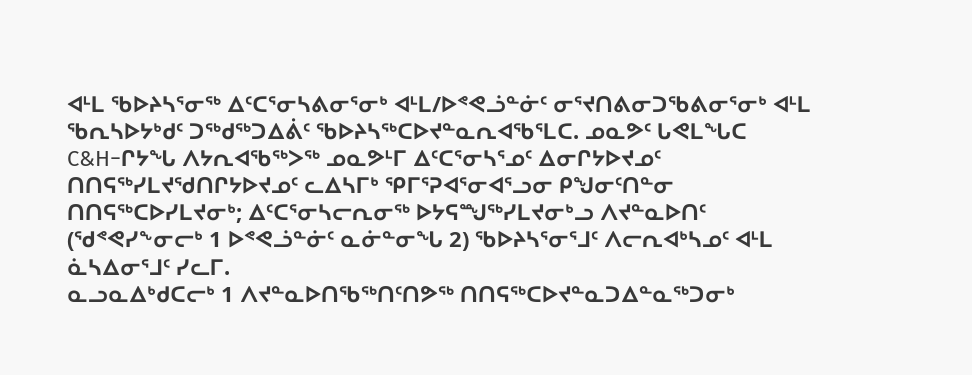ᐊᒻᒪ ᖃᐅᔨᓴᕐᓂᖅ ᐃᑦᑕᕐᓂᓴᕕᓂᕐᓂᒃ ᐊᒻᒪ/ᐅᕝᕙᓘᓐᓃᑦ ᓂᕐᔪᑎᕕᓂᑐᖃᕕᓂᕐᓂᒃ ᐊᒻᒪ ᖃᕆᓴᐅᔭᒃᑯᑦ ᑐᖅᑯᖅᑐᐃᕖᑦ ᖃᐅᔨᓴᖅᑕᐅᔪᓐᓇᕆᐊᖃᕐᒪᑕ. ᓄᓇᕗᑦ ᒐᕙᒪᖓᑕ C&H−ᒋᔭᖓ ᐱᔭᕆᐊᖃᖅᐳᖅ ᓄᓇᕗᒻᒥ ᐃᑦᑕᕐᓂᓴᕐᓄᑦ ᐃᓂᒋᔭᐅᔪᓄᑦ ᑎᑎᕋᖅᓯᒪᔪᖁᑎᒋᔭᐅᔪᓄᑦ ᓚᐃᓴᒥᒃ ᕿᒥᕐᕈᐊᕐᓂᐊᕐᓗᓂ ᑭᖑᓂᑦᑎᓐᓂ ᑎᑎᕋᖅᑕᐅᓯᒪᔪᓂᒃ; ᐃᑦᑕᕐᓂᓴᓕᕆᓂᖅ ᐅᔭᕋᙳᖅᓯᒪᔪᓂᒃᓗ ᐱᔪᓐᓇᐅᑎᑦ (ᖁᕝᕙᓯᖕᓂᓕᒃ 1 ᐅᕝᕙᓘᓐᓃᑦ ᓇᓃᓐᓂᖓ 2) ᖃᐅᔨᓴᕐᓂᕐᒧᑦ ᐱᓕᕆᐊᒃᓴᓄᑦ ᐊᒻᒪ ᓈᓴᐃᓂᕐᒧᑦ ᓯᓚᒥ.
ᓇᓗᓇᐃᒃᑯᑕᓕᒃ 1 ᐱᔪᓐᓇᐅᑎᖃᖅᑎᑦᑎᕗᖅ ᑎᑎᕋᖅᑕᐅᔪᓐᓇᑐᐃᓐᓇᖅᑐᓂᒃ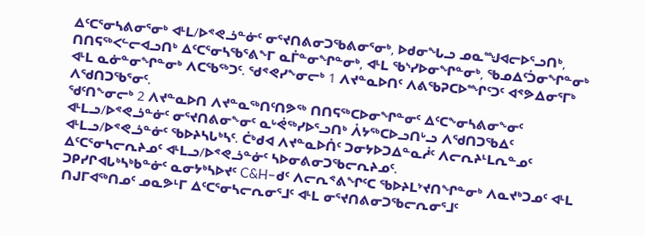ᐃᑦᑕᕐᓂᓴᕕᓂᕐᓂᒃ ᐊᒻᒪ/ᐅᕝᕙᓘᓐᓃᑦ ᓂᕐᔪᑎᕕᓂᑐᖃᕕᓂᕐᓂᒃ, ᐅᑯᓂᖓᓗ ᓄᓇᙳᐊᓕᐅᕐᓗᑎᒃ, ᑎᑎᕋᖅᐸᓪᓕᐊᓗᑎᒃ ᐃᑦᑕᕐᓂᓴᖃᕐᕕᖕᒥ ᓇᒦᓐᓂᖏᓐᓂᒃ, ᐊᒻᒪ ᖃᔅᓯᐅᓂᖏᓐᓂᒃ, ᖃᓄᐃᑦᑑᓂᖏᓐᓂᒃ ᐊᒻᒪ ᓇᓃᓐᓂᖏᓐᓂᒃ ᐱᑕᖃᖅᑐᑦ. ᖁᕝᕙᓯᖕᓂᓕᒃ 1 ᐱᔪᓐᓇᐅᑎᑦ ᐱᕕᖃᕈᑕᐅᙱᑦᑐᑦ ᐊᕝᕗᐃᓂᕐᒥᒃ ᐱᖁᑎᑐᖃᕐᓂᑦ.
ᖁᑦᑎᖕᓂᓕᒃ 2 ᐱᔪᓐᓇᐅᑎ ᐱᔪᓐᓇᖅᑎᑦᑎᕗᖅ ᑎᑎᕋᖅᑕᐅᓂᖏᓐᓂᑦ ᐃᑦᑕᖕᓂᓴᕕᓂᖕᓂᑦ ᐊᒻᒪᓗ/ᐅᕝᕙᓘᓐᓃᑦ ᓂᕐᔪᑎᕕᓂᖕᓂᑦ ᓇᒡᕚᖅᓯᐅᕐᓗᑎᒃ ᐲᔭᖅᑕᐅᓗᑎᒡᓗ ᐱᖁᑎᑐᖃᐃᑦ ᐊᒻᒪᓗ/ᐅᕝᕙᓘᓐᓃᑦ ᖃᐅᔨᓴᒐᒃᓴᑦ. ᑖᒃᑯᐊ ᐱᔪᓐᓇᐅᑏᑦ ᑐᓂᔭᐅᑐᐃᓐᓇᓲᑦ ᐱᓕᕆᔨᒻᒪᕆᓐᓄᑦ ᐃᑦᑕᕐᓂᓴᓕᕆᔨᓄᑦ ᐊᒻᒪᓗ/ᐅᕝᕙᓘᓐᓃᑦ ᓴᐅᓂᕕᓂᑐᖃᓕᕆᔨᓄᑦ.
ᑐᑭᓯᒋᐊᒐᒃᓴᒃᑲᓐᓃᑦ ᓇᓂᔭᒃᓴᐅᔪᑦ C&H−ᑯᑦ ᐱᓕᕆᕝᕕᖏᑦᑕ ᖃᐅᔨᒪᔾᔪᑎᖏᓐᓂᒃ ᐱᓇᔪᒃᑐᓄᑦ ᐊᒻᒪ ᑎᒍᒥᐊᖅᑎᓄᑦ ᓄᓇᕗᒻᒥ ᐃᑦᑕᕐᓂᓴᓕᕆᓂᕐᒧᑦ ᐊᒻᒪ ᓂᕐᔪᑎᕕᓂᑐᖃᓕᕆᓂᕐᒧᑦ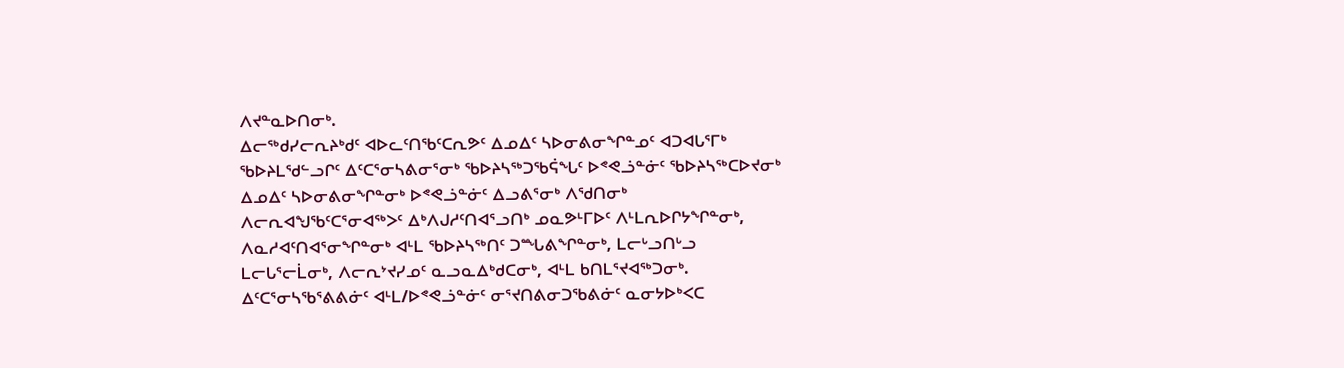ᐱᔪᓐᓇᐅᑎᓂᒃ.
ᐃᓕᖅᑯᓯᓕᕆᔨᒃᑯᑦ ᐊᐅᓚᑦᑎᖃᑦᑕᕆᕗᑦ ᐃᓄᐃᑦ ᓴᐅᓂᕕᓂᖏᓐᓄᑦ ᐊᑐᐊᒐᕐᒥᒃ ᖃᐅᔨᒪᖁᓪᓗᒋᑦ ᐃᑦᑕᕐᓂᓴᕕᓂᕐᓂᒃ ᖃᐅᔨᓴᖅᑐᖃᕌᖓᑦ ᐅᕝᕙᓘᓐᓃᑦ ᖃᐅᔨᓴᖅᑕᐅᔪᓂᒃ ᐃᓄᐃᑦ ᓴᐅᓂᕕᓂᖏᓐᓂᒃ ᐅᕝᕙᓘᓐᓃᑦ ᐃᓗᕕᕐᓂᒃ ᐱᖁᑎᓂᒃ ᐱᓕᕆᐊᖑᖃᑦᑕᕐᓂᐊᖅᐳᑦ ᐃᒃᐱᒍᓱᑦᑎᐊᕐᓗᑎᒃ ᓄᓇᕗᒻᒥᐅᑦ ᐱᒻᒪᕆᐅᒋᔭᖏᓐᓂᒃ, ᐱᓇᓱᐊᑦᑎᐊᕐᓂᖏᓐᓂᒃ ᐊᒻᒪ ᖃᐅᔨᓴᖅᑎᑦ ᑐᙵᕕᖏᓐᓂᒃ, ᒪᓕᒡᓗᑎᒡᓗ ᒪᓕᒐᕐᓕᒫᓂᒃ, ᐱᓕᕆᔾᔪᓯᓄᑦ ᓇᓗᓇᐃᒃᑯᑕᓂᒃ, ᐊᒻᒪ ᑲᑎᒪᕐᔪᐊᖅᑐᓂᒃ.
ᐃᑦᑕᕐᓂᓴᖃᕐᕕᕕᓃᑦ ᐊᒻᒪ/ᐅᕝᕙᓘᓐᓃᑦ ᓂᕐᔪᑎᕕᓂᑐᖃᕕᓃᑦ ᓇᓂᔭᐅᒃᐸᑕ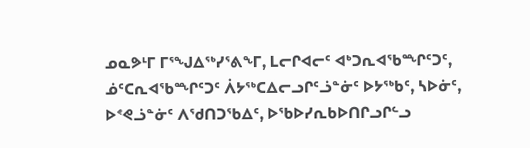ᓄᓇᕗᒻᒥ ᒥᕐᖑᐃᖅᓯᕐᕕᖕᒥ, ᒪᓕᒋᐊᓕᑦ ᐊᒃᑐᕆᐊᖃᙱᑦᑐᑦ, ᓅᑦᑕᕆᐊᖃᙱᑦᑐᑦ ᐲᔭᖅᑕᐃᓕᓗᒋᑦᓘᓐᓃᑦ ᐅᔭᖅᑲᑦ, ᓴᐅᓃᑦ, ᐅᕝᕙᓘᓐᓃᑦ ᐱᖁᑎᑐᖃᐃᑦ, ᐅᖃᐅᓯᕆᑲᐅᑎᒋᓗᒋᓪᓗ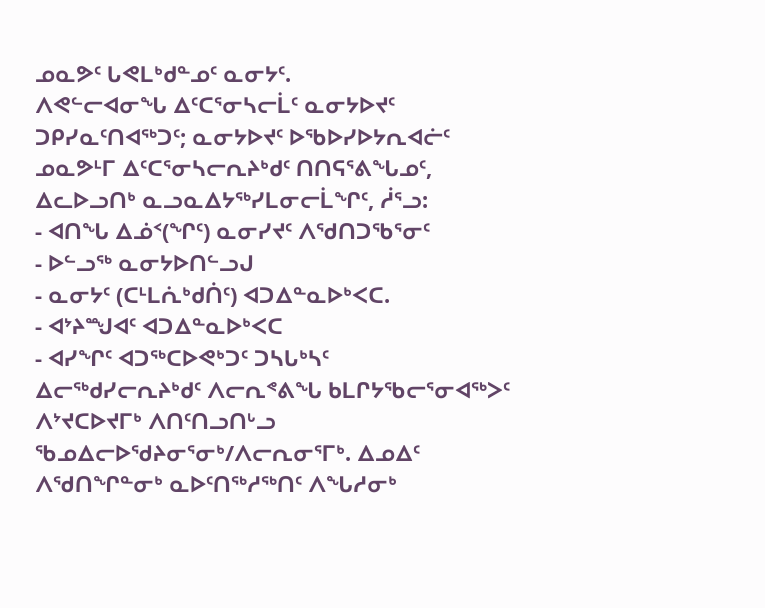ᓄᓇᕗᑦ ᒐᕙᒪᒃᑯᓐᓄᑦ ᓇᓂᔭᑦ.
ᐱᕙᓪᓕᐊᓂᖓ ᐃᑦᑕᕐᓂᓴᓕᒫᑦ ᓇᓂᔭᐅᔪᑦ ᑐᑭᓯᓇᑦᑎᐊᖅᑐᑦ; ᓇᓂᔭᐅᔪᑦ ᐅᖃᐅᓯᐅᔭᕆᐊᓖᑦ ᓄᓇᕗᒻᒥ ᐃᑦᑕᕐᓂᓴᓕᕆᔨᒃᑯᑦ ᑎᑎᕋᕐᕕᖓᓄᑦ, ᐃᓚᐅᓗᑎᒃ ᓇᓗᓇᐃᔭᖅᓯᒪᓂᓕᒫᖏᑦ, ᓲᕐᓗ:
- ᐊᑎᖓ ᐃᓅᑉ(ᖏᑦ) ᓇᓂᓯᔪᑦ ᐱᖁᑎᑐᖃᕐᓂᑦ
- ᐅᓪᓗᖅ ᓇᓂᔭᐅᑎᓪᓗᒍ
- ᓇᓂᔭᑦ (ᑕᒻᒪᕇᒃᑯᑏᑦ) ᐊᑐᐃᓐᓇᐅᒃᐸᑕ.
- ᐊᔾᔨᙳᐊᑦ ᐊᑐᐃᓐᓇᐅᒃᐸᑕ
- ᐊᓯᖏᑦ ᐊᑐᖅᑕᐅᕙᒃᑐᑦ ᑐᓴᒐᒃᓴᑦ
ᐃᓕᖅᑯᓯᓕᕆᔨᒃᑯᑦ ᐱᓕᕆᕝᕕᖓ ᑲᒪᒋᔭᖃᓕᕐᓂᐊᖅᐳᑦ ᐱᔾᔪᑕᐅᔪᒥᒃ ᐱᑎᑦᑎᓗᑎᒡᓗ ᖃᓄᐃᓕᐅᖁᔨᓂᕐᓂᒃ/ᐱᓕᕆᓂᕐᒥᒃ. ᐃᓄᐃᑦ ᐱᖁᑎᖏᓐᓂᒃ ᓇᐅᑦᑎᖅᓱᖅᑎᑦ ᐱᖓᓱᓂᒃ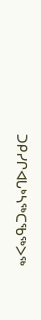ᑐᑭᓯᒋᐊᒐᒃᓴᖅᑕᖃᖅᐳᖅ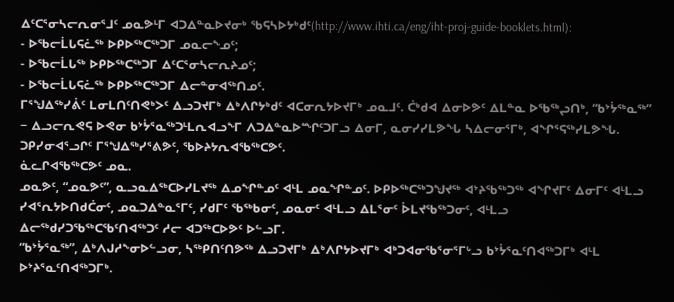ᐃᑦᑕᕐᓂᓴᓕᕆᓂᕐᒧᑦ ᓄᓇᕗᒻᒥ ᐊᑐᐃᓐᓇᐅᔪᓂᒃ ᖃᕋᓴᐅᔭᒃᑯᑦ(http://www.ihti.ca/eng/iht-proj-guide-booklets.html):
- ᐅᖃᓕᒫᒐᕋᓛᖅ ᐅᑭᐅᖅᑕᖅᑐᒥ ᓄᓇᓕᖕᓄᑦ;
- ᐅᖃᓕᒫᒐᖅ ᐅᑭᐅᖅᑕᖅᑐᒥ ᐃᑦᑕᕐᓂᓴᓕᕆᔨᓄᑦ;
- ᐅᖃᓕᒫᒐᕋᓛᖅ ᐅᑭᐅᖅᑕᖅᑐᒥ ᐃᓕᓐᓂᐊᖅᑎᓄᑦ.
ᒥᕐᖑᐃᖅᓯᕖᑦ ᒪᓂᒪᑎᑦᑎᕙᒃᐳᑦ ᐃᓗᑐᔪᒥᒃ ᐃᒃᐱᒋᔭᒃᑯᑦ ᐊᑕᓂᕆᔭᐅᔪᒥᒃ ᓄᓇᒧᑦ. ᑖᒃᑯᐊ ᐃᓂᐅᕗᑦ ᐃᒪᓐᓇ ᐅᖃᖅᖢᑎᒃ, “ᑲᔾᔮᖅᓇᖅ” − ᐃᓗᓕᕆᕙᕋ ᐅᕙᓂ ᑲᔾᔮᕐᓇᖅᑐᒻᒪᕆᐊᓗᖕᒥ ᐱᑐᐃᓐᓇᐅᙱᑦᑐᒥᓗ ᐃᓂᒥ, ᓇᓂᓯᓯᒪᕗᖓ ᓴᐃᓕᓂᕐᒥᒃ, ᐊᖏᕐᕋᖅᓯᒪᕗᖓ. ᑐᑭᓯᓂᐊᕐᓗᒋᑦ ᒥᕐᖑᐃᖅᓯᕐᕕᕗᑦ, ᖃᐅᔨᔭᕆᐊᖃᖅᑕᕗᑦ.
ᓈᓚᒋᐊᖃᖅᑕᕗᑦ ᓄᓇ.
ᓄᓇᕗᑦ, “ᓄᓇᕗᑦ”, ᓇᓗᓇᐃᖅᑕᐅᓯᒪᔪᖅ ᐃᓄᖏᓐᓄᑦ ᐊᒻᒪ ᓄᓇᖏᓐᓄᑦ. ᐅᑭᐅᖅᑕᖅᑐᖑᔪᖅ ᐊᔾᔨᖃᖅᑐᖅ ᐊᖏᔪᒥᑦ ᐃᓂᒥᑦ ᐊᒻᒪᓗ ᓯᐊᕐᕆᔭᐅᑎᑯᑖᓂᑦ, ᓄᓇᑐᐃᓐᓇᕐᒥᑦ, ᓯᑯᒥᑦ ᖃᖅᑲᓂᑦ, ᓄᓇᓂᑦ ᐊᒻᒪᓗ ᐃᒪᕐᓂᑦ ᐆᒪᔪᖃᖅᑐᓂᑦ, ᐊᒻᒪᓗ ᐃᓕᖅᑯᓯᑐᖃᖅᑕᖃᑦᑎᐊᖅᑐᑦ ᓱᓕ ᐊᑐᖅᑕᐅᕗᑦ ᐅᓪᓗᒥ.
“ᑲᔾᔮᕐᓇᖅ”, ᐃᒃᐱᒍᓱᖕᓂᐅᓪᓗᓂ, ᓴᖅᑭᑎᑦᑎᕗᖅ ᐃᓗᑐᔪᒥᒃ ᐃᒃᐱᒋᔭᐅᔪᒥᒃ ᐊᒃᑐᐊᓂᖃᕐᓂᕐᒥᒡᓗ ᑲᔾᔮᕐᓇᑦᑎᐊᖅᑐᒥᒃ ᐊᒻᒪ ᐅᔾᔨᕐᓇᑦᑎᐊᖅᑐᒥᒃ.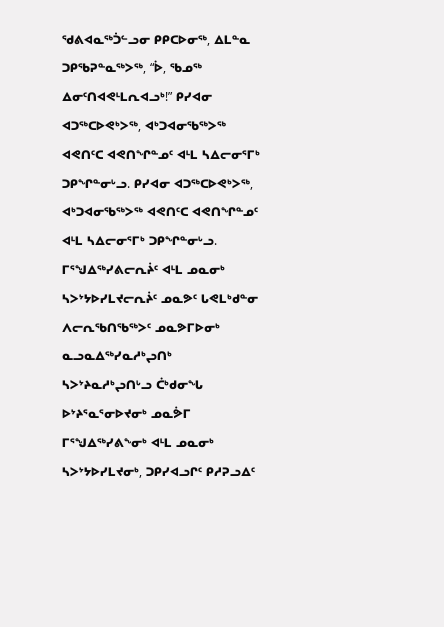ᖁᕕᐊᓇᖅᑑᓪᓗᓂ ᑭᑭᑕᐅᓂᖅ, ᐃᒪᓐᓇ ᑐᑭᖃᕈᓐᓇᖅᐳᖅ, “ᐆ, ᖃᓄᖅ ᐃᓂᑦᑎᐊᕙᒻᒪᕆᐊᓗᒃ!” ᑭᓯᐊᓂ ᐊᑐᖅᑕᐅᕙᒃᐳᖅ, ᐊᒃᑐᐊᓂᖃᖅᐳᖅ ᐊᕙᑎᑦᑕ ᐊᕙᑎᖏᓐᓄᑦ ᐊᒻᒪ ᓴᐃᓕᓂᕐᒥᒃ ᑐᑭᖏᓐᓂᒡᓗ. ᑭᓯᐊᓂ ᐊᑐᖅᑕᐅᕙᒃᐳᖅ, ᐊᒃᑐᐊᓂᖃᖅᐳᖅ ᐊᕙᑎᑦᑕ ᐊᕙᑎᖏᓐᓄᑦ ᐊᒻᒪ ᓴᐃᓕᓂᕐᒥᒃ ᑐᑭᖏᓐᓂᒡᓗ.
ᒥᕐᖑᐃᖅᓯᕕᓕᕆᔩᑦ ᐊᒻᒪ ᓄᓇᓂᒃ ᓴᐳᔾᔭᐅᓯᒪᔪᓕᕆᔩᑦ ᓄᓇᕗᑦ ᒐᕙᒪᒃᑯᓐᓂ ᐱᓕᕆᖃᑎᖃᖅᐳᑦ ᓄᓇᕗᒥᐅᓂᒃ ᓇᓗᓇᐃᖅᓯᓇᓱᒃᖢᑎᒃ ᓴᐳᔾᔨᓇᓱᒃᖢᑎᒡᓗ ᑖᒃᑯᓂᖓ ᐅᔾᔨᕐᓇᕐᓂᐅᔪᓂᒃ ᓄᓇᕘᒥ ᒥᕐᖑᐃᖅᓯᕕᖕᓂᒃ ᐊᒻᒪ ᓄᓇᓂᒃ ᓴᐳᔾᔭᐅᓯᒪᔪᓂᒃ, ᑐᑭᓯᐊᓗᒋᑦ ᑭᓱᕈᓗᐃᑦ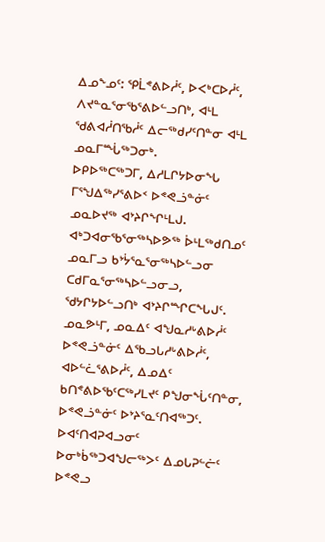ᐃᓄᖕᓄᑦ: ᕿᒫᕝᕕᐅᓲᑦ, ᐅᐸᒃᑕᐅᓲᑦ, ᐱᔪᓐᓇᕐᓂᖃᕐᕕᐅᓪᓗᑎᒃ, ᐊᒻᒪ ᖁᕕᐊᓲᑎᖃᓲᑦ ᐃᓕᖅᑯᓯᑦᑎᓐᓂ ᐊᒻᒪ ᓄᓇᒥᙶᖅᑐᓂᒃ.
ᐅᑭᐅᖅᑕᖅᑐᒥ, ᐃᓱᒪᒋᔭᐅᓂᖓ ᒥᕐᖑᐃᖅᓯᕐᕕᐅᑉ ᐅᕝᕙᓘᓐᓃᑦ ᓄᓇᐅᔪᖅ ᐊᔾᔨᒋᖏᒻᒪᒍ. ᐊᒃᑐᐊᓂᖃᕐᓂᖅᓴᐅᕗᖅ ᐆᒻᒪᖅᑯᑎᓄᑦ ᓄᓇᒥᓗ ᑲᔾᔮᕐᓇᕐᓂᖅᓴᐅᓪᓗᓂ ᑕᑯᒥᓇᕐᓂᖅᓴᐅᓪᓗᓂᓗ, ᖁᔭᒋᔭᐅᓪᓗᑎᒃ ᐊᔾᔨᒋᙱᑕᖓᒍᑦ. ᓄᓇᕗᒻᒥ, ᓄᓇᐃᑦ ᐊᖑᓇᓱᒡᕕᐅᓲᑦ ᐅᕝᕙᓘᓐᓃᑦ ᐃᖃᓗᒐᓱᒡᕕᐅᓲᑦ, ᐊᐅᓪᓛᕐᕕᐅᓲᑦ, ᐃᓄᐃᑦ ᑲᑎᕝᕕᐅᖃᑦᑕᖅᓯᒪᔪᑦ ᑭᖑᓂᖔᑦᑎᓐᓂ, ᐅᕝᕙᓘᓐᓃᑦ ᐅᔾᔨᕐᓇᑦᑎᐊᖅᑐᑦ.
ᐅᐊᑦᑎᐊᕈᐊᓗᓂᑦ ᐅᓂᒃᑳᖅᑐᐊᖑᓕᖅᐳᑦ ᐃᓄᒐᕈᓪᓖᑦ ᐅᕝᕙᓗ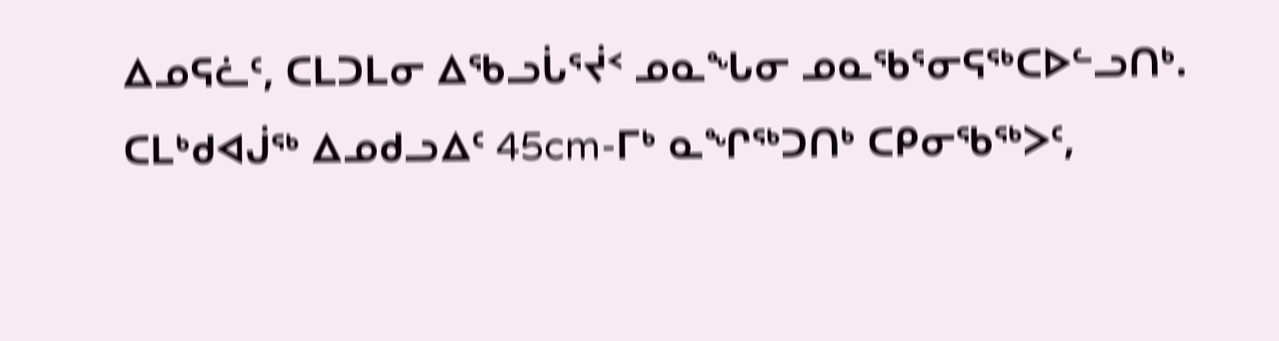ᐃᓄᕋᓛᑦ, ᑕᒪᑐᒪᓂ ᐃᖃᓗᒑᕐᔫᑉ ᓄᓇᖓᓂ ᓄᓇᖃᕐᓂᕋᖅᑕᐅᓪᓗᑎᒃ. ᑕᒪᒃᑯᐊᒎᖅ ᐃᓄᑯᓗᐃᑦ 45cm-ᒥᒃ ᓇᖏᖅᑐᑎᒃ ᑕᑭᓂᖃᖅᐳᑦ,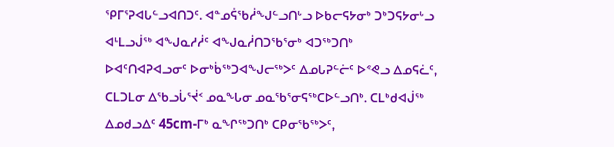ᕿᒥᕐᕈᐊᒐᓪᓗᐊᑎᑐᑦ. ᐊᓐᓄᕌᖃᓲᖑᓪᓗᑎᒡᓗ ᐅᑲᓕᕋᔭᓂᒃ ᑐᒃᑐᕋᔭᓂᒡᓗ ᐊᒻᒪᓗᒎᖅ ᐊᖑᓇᓱᓲᑦ ᐊᖑᓇᓲᑎᑐᖃᕐᓂᒃ ᐊᑐᖅᑐᑎᒃ
ᐅᐊᑦᑎᐊᕈᐊᓗᓂᑦ ᐅᓂᒃᑳᖅᑐᐊᖑᓕᖅᐳᑦ ᐃᓄᒐᕈᓪᓖᑦ ᐅᕝᕙᓗ ᐃᓄᕋᓛᑦ, ᑕᒪᑐᒪᓂ ᐃᖃᓗᒑᕐᔫᑉ ᓄᓇᖓᓂ ᓄᓇᖃᕐᓂᕋᖅᑕᐅᓪᓗᑎᒃ. ᑕᒪᒃᑯᐊᒎᖅ ᐃᓄᑯᓗᐃᑦ 45cm-ᒥᒃ ᓇᖏᖅᑐᑎᒃ ᑕᑭᓂᖃᖅᐳᑦ,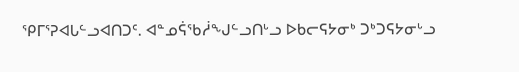ᕿᒥᕐᕈᐊᒐᓪᓗᐊᑎᑐᑦ. ᐊᓐᓄᕌᖃᓲᖑᓪᓗᑎᒡᓗ ᐅᑲᓕᕋᔭᓂᒃ ᑐᒃᑐᕋᔭᓂᒡᓗ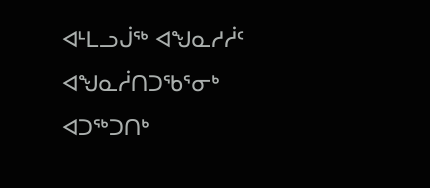ᐊᒻᒪᓗᒎᖅ ᐊᖑᓇᓱᓲᑦ ᐊᖑᓇᓲᑎᑐᖃᕐᓂᒃ ᐊᑐᖅᑐᑎᒃ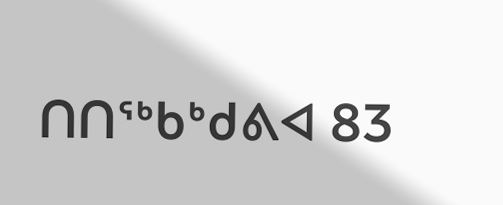ᑎᑎᖅᑲᒃᑯᕕᐊ 83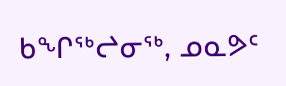ᑲᖏᖅᖠᓂᖅ, ᓄᓇᕗᑦ